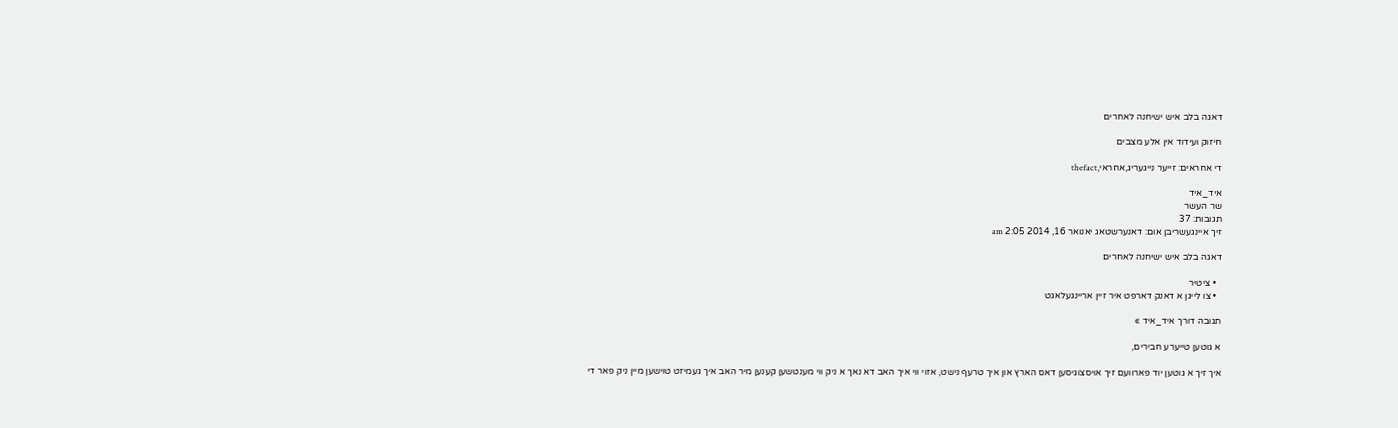דאגה בלב איש ישיחנה לאחרים

חיזוק ועידוד אין אלע מצבים

די אחראים: זייער נייגעריג,אחראי,thefact

איד_איד
שר העשר
תגובות: 37
זיך איינגעשריבן אום: דאנערשטאג יאנואר 16, 2014 2:05 am

דאגה בלב איש ישיחנה לאחרים

  • ציטיר
  • צו לייגן א דאנק דארפט איר זיין אריינגעלאגט

תגובה דורך איד_איד »

א גוטען טייערע חבירים,

איך זיך א גוטען יוד פארוועם זיך אויסצוגיסען דאס הארץ און איך טרעף נישט, אזוי ווי איך האב דא נאך א ניק ווי מענטשען קענען מיר האב איך געמיזט טוישען מיין ניק פאר די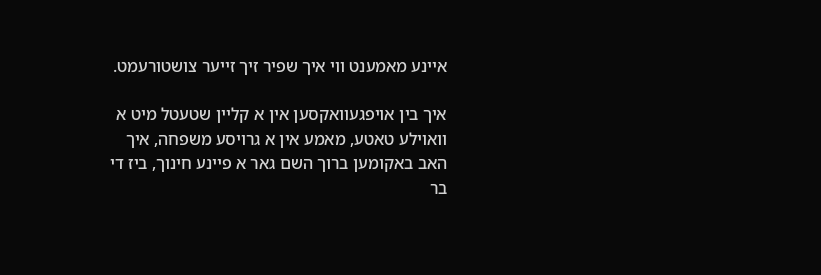איינע מאמענט ווי איך שפיר זיך זייער צושטורעמט.

איך בין אויפגעוואקסען אין א קליין שטעטל מיט א וואוילע טאטע, מאמע אין א גרויסע משפחה, איך האב באקומען ברוך השם גאר א פיינע חינוך, ביז די בר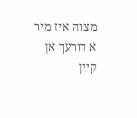מצוה איז מיר א דורעך אן קיין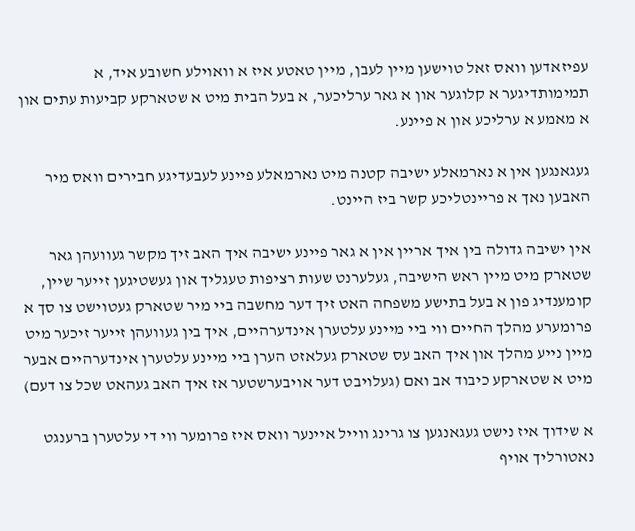עפיזאדען וואס זאל טוישען מיין לעבן, מיין טאטע איז א וואוילע חשובע איד, א תמימותדיגער א קלוגער און א גאר ערליכער, א בעל הבית מיט א שטארקע קביעות עתים און א מאמע א ערליכע און א פיינע.

געגאנגען אין א נארמאלע ישיבה קטנה מיט נארמאלע פיינע לעבעדיגע חבירים וואס מיר האבען נאך א פריינטליכע קשר ביז היינט.

אין ישיבה גדולה בין איך אריין אין א גאר פיינע ישיבה איך האב זיך מקשר געוועהן גאר שטארק מיט מיין ראש הישיבה, געלערנט שעות רציפות טעגליך און געשטיגען זייער שיין, קומענדיג פון א בעל בתישע משפחה האט זיך דער מחשבה ביי מיר שטארק געטוישט צו סך א פרומערע מהלך החיים ווי ביי מיינע עלטערן אינדערהיים, איך בין געוועהן זייער זיכער מיט מיין נייע מהלך און איך האב עס שטארק געלאזט הערן ביי מיינע עלטערן אינדערהיים אבער מיט א שטארקע כיבוד אב ואם (געלויבט דער אויבערשטער אז איך האב געהאט שכל צו דעם)

א שידוך איז נישט געגאנגען צו גרינג ווייל איינער וואס איז פרומער ווי די עלטערן ברענגט נאטורליך אויף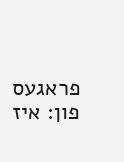פראגעס פון: איז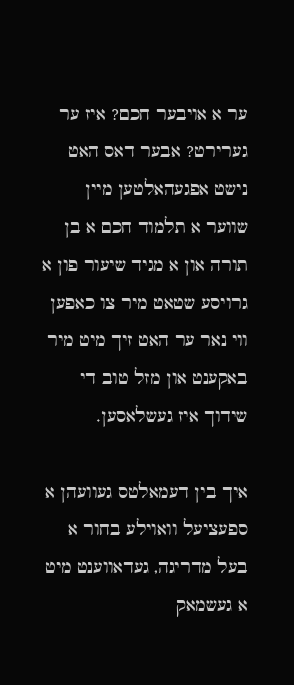ער א אויבער חכם? איז ער גערירט? אבער דאס האט נישט אפגעהאלטען מיין שווער א תלמוד חכם א בן תורה און א מגיד שיעור פון א גרויסע שטאט מיר צו כאפען ווי נאר ער האט זיך מיט מיר באקענט און מזל טוב די שידוך איז געשלאסען.

איך בין דעמאלטס געוועהן א ספעציעל וואוילע בחור א בעל מדריגה, געדאווענט מיט א געשמאק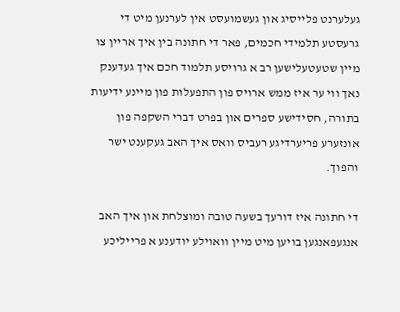געלערנט פלייסיג און געשמועסט אין לערנען מיט די גרעסטע תלמידי חכמים, פאר די חתונה בין איך אריין צו מיין שטעטעלישען רב א גרויסע תלמוד חכם איך געדענק נאך ווי ער איז ממש ארויס פון התפעלות פון מיינע ידיעות בתורה, חסידישע ספרים און בפרט דברי השקפה פון אונזערע פריערדיגע רעביס וואס איך האב געקענט ישר והפוך.

די חתונה איז דורעך בשעה טובה ומוצלחת און איך האב אנגעפאנגען בויען מיט מיין וואוילע יודענע א פרייליכע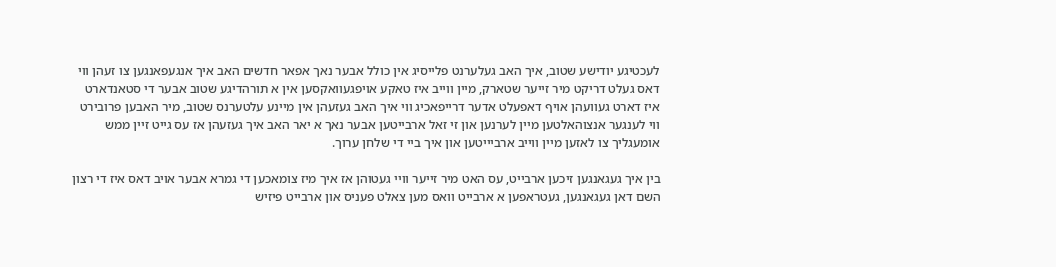לעכטיגע יודישע שטוב, איך האב געלערנט פלייסיג אין כולל אבער נאך אפאר חדשים האב איך אנגעפאנגען צו זעהן ווי דאס געלט דריקט מיר זייער שטארק, מיין ווייב איז טאקע אויפגעוואקסען אין א תורהדיגע שטוב אבער די סטאנדארט איז דארט געוועהן אויף דאפעלט אדער דרייפאכיג ווי איך האב געזעהן אין מיינע עלטערנס שטוב, מיר האבען פרובירט ווי לענגער אנצוהאלטען מיין לערנען און זי זאל ארבייטען אבער נאך א יאר האב איך געזעהן אז עס גייט זיין ממש אומעגליך צו לאזען מיין ווייב ארביייטען און איך ביי די שלחן ערוך.

בין איך געגאנגען זיכען ארבייט, עס האט מיר זייער וויי געטוהן אז איך מיז צומאכען די גמרא אבער אויב דאס איז די רצון השם דאן געגאנגען, געטראפען א ארבייט וואס מען צאלט פעניס און ארבייט פיזיש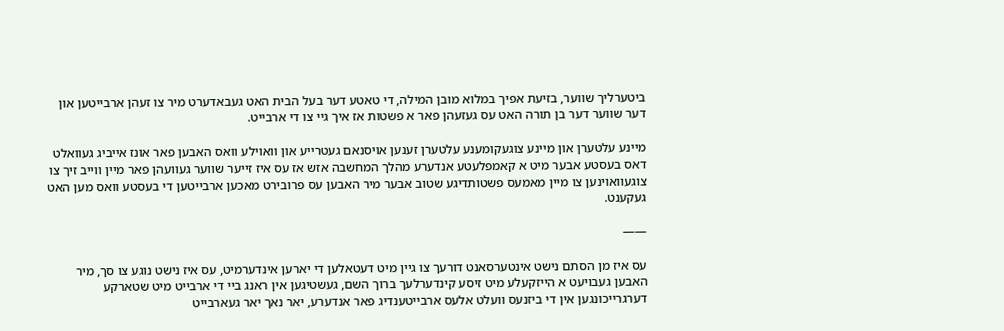ביטערליך שווער, בזיעת אפיך במלוא מובן המילה, די טאטע דער בעל הבית האט געבאדערט מיר צו זעהן ארבייטען און דער שווער דער בן תורה האט עס געזעהן פאר א פשטות אז איך גיי צו די ארבייט.

מיינע עלטערן און מיינע צוגעקומענע עלטערן זענען אויסנאם געטרייע און וואוילע וואס האבען פאר אונז אייביג געוואלט דאס בעסטע אבער מיט א קאמפלעטע אנדערע מהלך המחשבה אזש אז עס איז זייער שווער געוועהן פאר מיין ווייב זיך צו צוגעוואוינען צו מיין מאמעס פשטותדיגע שטוב אבער מיר האבען עס פרובירט מאכען ארבייטען די בעסטע וואס מען האט געקענט.

——

עס איז מן הסתם נישט אינטערסאנט דורעך צו גיין מיט דעטאלען די יארען אינדערמיט, עס איז נישט נוגע צו סך, מיר האבען געבויעט א הייזקעלע מיט זיסע קינדערלעך ברוך השם, געשטיגען אין ראנג ביי די ארבייט מיט שטארקע דערגרייכונגען אין די ביזנעס וועלט אלעס ארבייטענדיג פאר אנדערע, יאר נאך יאר געארבייט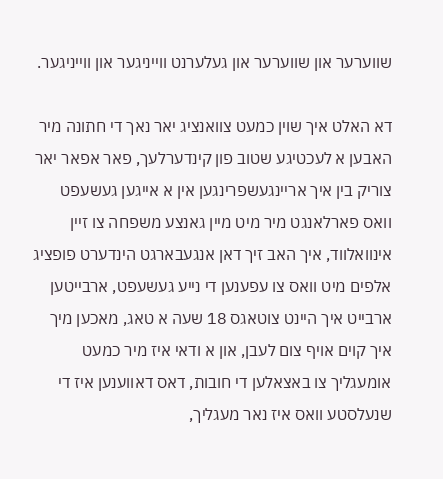שווערער און שווערער און געלערנט ווייניגער און ווייניגער.

דא האלט איך שוין כמעט צוואנציג יאר נאך די חתונה מיר האבען א לעכטיגע שטוב פון קינדערלעך, פאר אפאר יאר צוריק בין איך אריינגעשפרינגען אין א אייגען געשעפט וואס פארלאנגט מיר מיט מיין גאנצע משפחה צו זיין אינוואלווד, איך האב זיך דאן אנגעבארגט הינדערט פופציג אלפים מיט וואס צו עפענען די נייע געשעפט, ארבייטען ארבייט איך היינט צוטאגס 18 שעה א טאג, מאכען מיך איך קוים אויף צום לעבן, און א ודאי איז מיר כמעט אומעגליך צו באצאלען די חובות, דאס דאווענען איז די שנעלסטע וואס איז נאר מעגליך,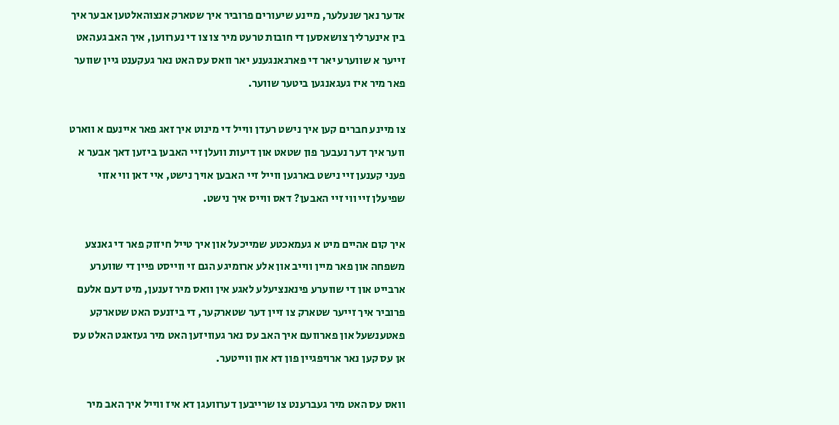אדער נאך שנעלער, מיינע שיעורים פרוביר איך שטארק אנצוהאלטען אבער איך בין אינערליך צושאסען די חובות טרעט מיר צו צו די נערווען, איך האב געהאט זייער א שווערע יאר די פארגאנגענע יאר וואס עס האט נאר געקענט גיין שווער פאר מיר איז געגאנגען ביטער שווער.

צו מיינע חברים קען איך נישט רעדן ווייל די מינוט איך זאג פאר איינעם א ווארט ווער איך דער נעבעך פון שטאט און דיעות וועלן זיי האבען ביזען דאך אבער א פעני קענען זיי נישט בארגען ווייל זיי האבען אויך נישט, איי דאן ווי אזוי שפיעלן זיי ווי זיי האבען? דאס ווייס איך נישט.

איך קום אהיים מיט א געמאכטע שמייכעל און איך טייל חיזוק פאר די גאנצע משפחה און פאר מיין ווייב און אלע ארומיגע הגם זי ווייסט פיין די שווערע ארבייט און די שווערע פינאנציעלע לאגע אין וואס מיר זענען, מיט דעם אלעם פרוביר איך זייער שטארק צו זיין דער שטארקער, די ביזנעס האט שטארקע פאטענשעל און פארוועם איך האב עס נאר געוויזען האט מיר געזאגט האלט עס אן עס קען נאר ארויפגיין פון דא און ווייטער.

וואס עס האט מיר געברענט צו שרייבען דערוועגן דא איז ווייל איך האב מיר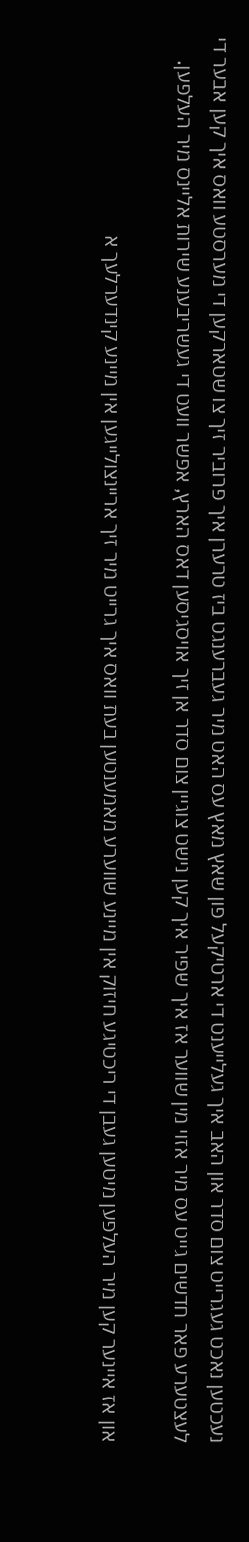נעכטען נאכט געגרייט צום סדר און האב איך געלייענט די ארטיקעל פון שאץ מאץ עס האט מיר געברענגט ביז טרערן איך פרוביר זיך צו שטארקען די מערסטע וואס איך קען אבער די לעצטערע פאר חדשים גייט עס מיר אזוי מין שווער אז איך שפיר איך קען נישט צוגיין צום סדר אן זיך אויסגיסען דאס הארץ, אפשר וועט די געשריבענע שירות אליינס מיר העלפען.

און אז איינער קען מיר העלפען מיטען געבן די ריכטיגע חיזוק אין מיינע שווערע מאמענטען בעת וואס איך גרייט מיר זיך אריינצולייגען אין מיינע קינדערלעך א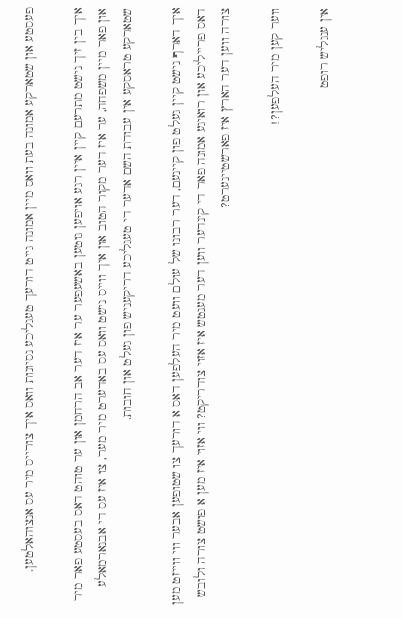פעסטע און שטארקע אמונה בעת וואס מיין אמונה גייט דורעך טעגליכע נסיונות וואס איך צורייס מיר עס אנצוהאלטען.

איך בין זיך נישט מתרעם קיין איין רגע אויפען גוטען באשעפער ער איז דער אב הרחמן און ער טוהט דאס בעסטע פאר מיר און פאר מיין משפחה, ער איז דער מקור הטוב און איך ווייס נישט וואס עס באדערט מיר מער, צו איז עס די אבנארמאלע שטארקע טראסקע אין עבודת השם אדער די טעגליכע דריקעניש פון געלט און חובות.

איך דארף נישט קיין געלט פון קיינעם, דער רבונו של עולם וועט מיר העלפען דאס א דורעך צו שטופען אבער ווי ווייזט מען דאס פרייליכע און רואיגע אמונה פאר די קינדער ווען דער מענטש איז אזוי צודריקט? ווי אזוי איז מען א פושט צורה ולובש צורה ווען דער הארץ איז פארשטיינערט?

ווער קען מיר העלפען?!

אין ענגליש רופט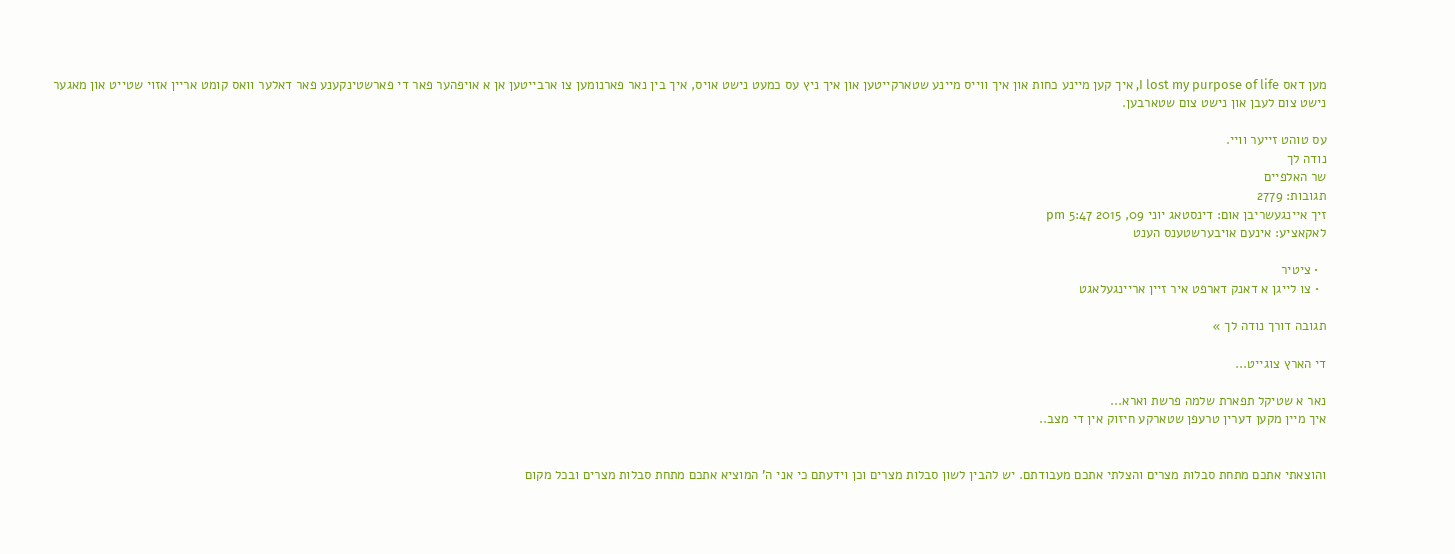מען דאס I lost my purpose of life, איך קען מיינע כחות און איך ווייס מיינע שטארקייטען און איך ניץ עס כמעט נישט אויס, איך בין נאר פארנומען צו ארבייטען אן א אויפהער פאר די פארשטינקענע פאר דאלער וואס קומט אריין אזוי שטייט און מאגער נישט צום לעבן און נישט צום שטארבען.

עס טוהט זייער וויי.
נודה לך
שר האלפיים
תגובות: 2779
זיך איינגעשריבן אום: דינסטאג יוני 09, 2015 5:47 pm
לאקאציע: אינעם אויבערשטענס הענט

  • ציטיר
  • צו לייגן א דאנק דארפט איר זיין אריינגעלאגט

תגובה דורך נודה לך »

די הארץ צוגייט...

נאר א שטיקל תפארת שלמה פרשת וארא...
איך מיין מקען דערין טרעפן שטארקע חיזוק אין די מצב..


והוצאתי אתכם מתחת סבלות מצרים והצלתי אתכם מעבודתם. יש להבין לשון סבלות מצרים וכן וידעתם כי אני ה' המוציא אתכם מתחת סבלות מצרים ובכל מקום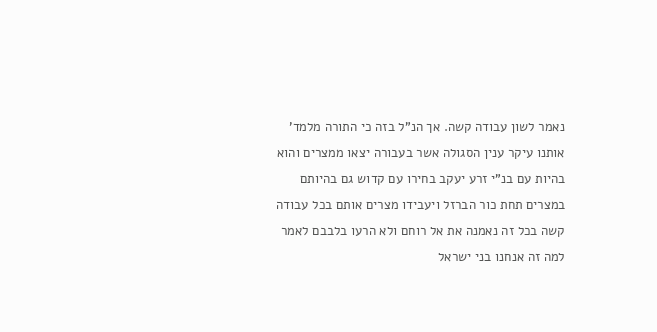נאמר לשון עבודה קשה. אך הנ"ל בזה כי התורה מלמד' אותנו עיקר ענין הסגולה אשר בעבורה יצאו ממצרים והוא בהיות עם בנ"י זרע יעקב בחירו עם קדוש גם בהיותם במצרים תחת כור הברזל ויעבידו מצרים אותם בכל עבודה קשה בכל זה נאמנה את אל רוחם ולא הרעו בלבבם לאמר למה זה אנחנו בני ישראל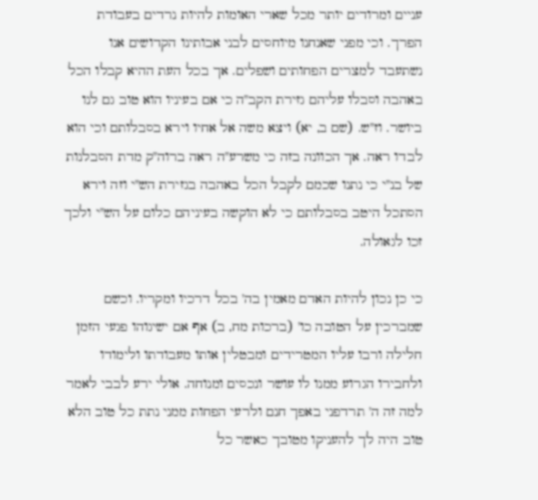עניים ומרודים יותר מכל שארי האומות להיות נרדים בעבודת הפרך. וכי מפני שאנחנו מיוחסים לבני אבותינו הקדושים אנו נשתעבד למצרים הפחותים ושפלים. אך בכל העת ההיא קבלו הכל באהבה וסבלו עליהם גזירת הקב"ה כי אם בעיניו הוא טוב גם לנו ביושר. וז"ש. (שם ב, יא) ויצא משה אל אחיו וירא בסבלותם וכי הוא לבדו ראה. אך הכוונה בזה כי משרע"ה ראה ברוה"ק מדת הסבלנות של בנ"י כי נתנו שכמם לקבל הכל באהבה בגזירת הש"י וזה וירא הסתכל היטב בסבלותם כי לא הוקשה בעיניהם כלום על הש"י ולכך זכו לגאולה.

כי כן נכון להיות האדם מאמין בה' בכל דרכיו ומקריו. וכשם שמברכין על הטובה כו' (ברכות מח, ב) אף אם ישיגוהו פגעי הזמן חלילה ורבו עליו המטרידים ומבטלין אותו מעבודתו ולימודו ולחבירו הגרוע ממנו לו עושר ונכסים ומנוחה. אולי ירע לבבי לאמר למה זה ה' תרדפני באפך חנם ולרעי הפחות ממני נתת כל טוב הלא טוב היה לך להעניקו מטובך כאשר כל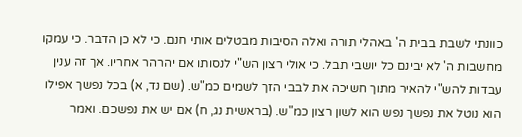כוונתי לשבת בבית ה' באהלי תורה ואלה הסיבות מבטלים אותי חנם. כי לא כן הדבר. כי עמקו מחשבות ה' לא יבינם כל יושבי תבל. כי אולי רצון הש"י לנסותו אם יהרהר אחריו. אך זה ענין עבדות להש"י להאיר מתוך חשיכה את לבבי הזך לשמים כמ"ש. (שם נד, א) בכל נפשך אפילו הוא נוטל את נפשך נפש הוא לשון רצון כמ"ש. (בראשית נג, ח) אם יש את נפשכם. ואמר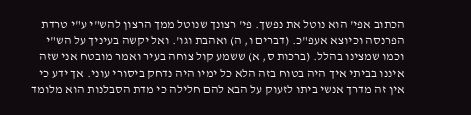הכתוב אפי' הוא נוטל את נפשך. פי' רצונך שנוטל ממך הרצון להש"י ע"י טרדת הפרנסה וכיוצא אעפ"כ. (דברים ו, ה) ואהבת וגו'. ואל יקשה בעיניך על הש"י וכמו שמצינו בהלל. (ברכות ס, א) ששמע קול צוחה בעיר ואמר מובטח אני שזה איננו בביתי איך היה בטוח בזה הלא כל ימיו היה נדחק ביסורי עוני. אך ידע כי אין זה מדרך אנשי ביתו לזעוק על הבא להם חלילה כי מדת הסבלנות הוא מלומד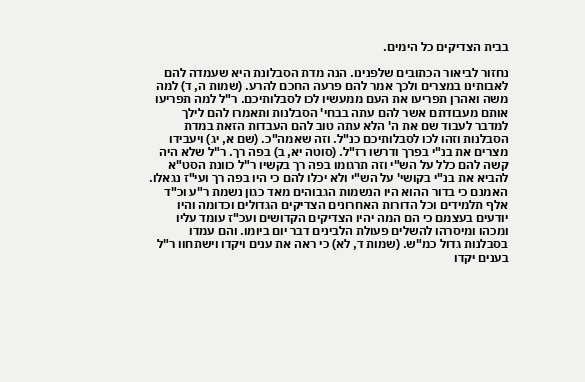בבית הצדיקים כל הימים.

נחזור לביאור הכתובים שלפנינו. הנה מדת הסבלונת היא שעמדה להם לאבותינו במצרים ולכך אמר להם פרעה החכם להרע. (שמות ה, ד) למה משה ואהרן תפריעו את העם ממעשיו לכו לסבלותיכם. ר"ל למה תפריעו אותם מעבודתם אשר להם עתה בבחי' הסבלנות ותאמרו להם לילך למדבר לעבוד שם את ה' הלא עתה טוב להם העבדות הזאת במדת הסבלנות וזהו לכו לסבלותיכם כנ"ל. וזה שאמה"כ. (שם א, יג) ויעבידו מצרים את בנ"י בפרך ודרשו רז"ל. (סוטה יא, ב) בפה רך. ר"ל שלא היה קשה להם כלל על הש"י וזה תרגומו בפה רך בקשיו ר"ל כוונת הסט"א להביא את בנ"י בקושי' על הש"י ולא יכלו להם כי היו בפה רך ועי"ז נגאלו. האמנם כי בדור ההוא היו הנשמות הגבוהים מאד כגון נשמת ר"ע וכ"ד אלף תלמידים וכל הדורות האחרונים הצדיקים הגדולים וכדומה והיו יודעים בעצמם כי הם המה יהיו הצדיקים הקדושים ועכ"ז עומד עליו ומכהו ומיסרהו להשלים פעולת הלבינים דבר יום ביומו. והם עמדו בסבלנות גדול כמ"ש. (שמות ד, לא) כי ראה את ענים ויקדו וישתחוו ר"ל בענים יקדו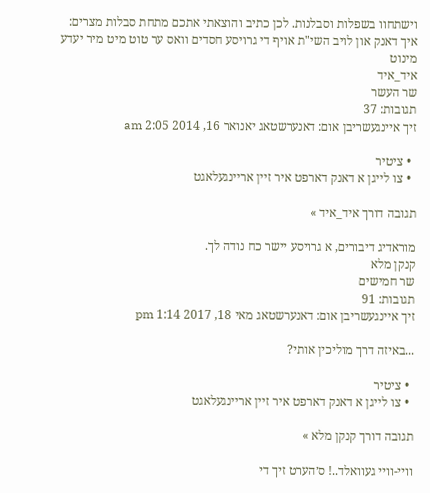וישתחוו בשפלות וסבלנות. לכן כתיב והוצאתי אתכם מתחת סבלות מצרים:
איך דאנק און לויב השי"ת אויף די גרויסע חסדים וואס ער טוט מיט מיר יעדע מינוט
איד_איד
שר העשר
תגובות: 37
זיך איינגעשריבן אום: דאנערשטאג יאנואר 16, 2014 2:05 am

  • ציטיר
  • צו לייגן א דאנק דארפט איר זיין אריינגעלאגט

תגובה דורך איד_איד »

מוראדיג דיבורים, א גרויסע יישר כח נודה לך.
קנקן מלא
שר חמישים
תגובות: 91
זיך איינגעשריבן אום: דאנערשטאג מאי 18, 2017 1:14 pm

...באיזה דרך מוליכין אותי?

  • ציטיר
  • צו לייגן א דאנק דארפט איר זיין אריינגעלאגט

תגובה דורך קנקן מלא »

וויי-וויי געוואלד..! ס׳הערט זיך די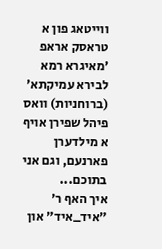ווייטאג פון א טראסק אראפ ׳מאיגרא רמא לבירא עמיקתא׳ (ברוחניות) וואס פיהל שפירן אויף א מילדערן פארנעם, וגם אני בתוכם...
איך האף ר׳ ״איד_איד״ און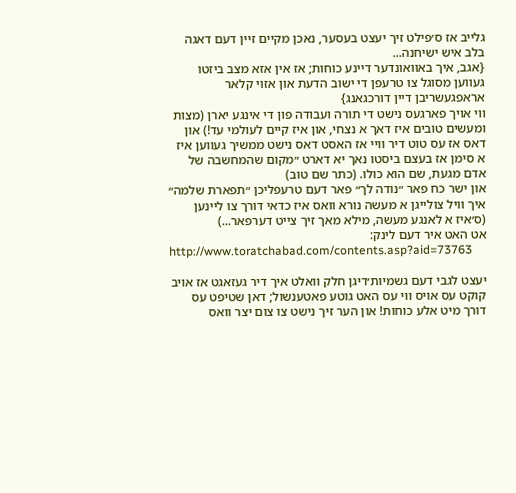גלייב אז ס׳פילט זיך יעצט בעסער, נאכן מקיים זיין דעם דאגה בלב איש ישיחנה...
{אגב, איך באוואונדער דיינע כוחות; אז אין אזא מצב ביזטו געווען מסוגל צו טרעפן די ישוב הדעת און אזוי קלאר אראפגעשריבן דיין דורכגאנג}
ווי אויך פארגעס נישט די תורה ועבודה פון די אינגע יארן (מצות ומעשים טובים איז דאך א נצחי, און איז קיים לעולמי עד!) און דאס אז עס טוט דיר וויי אז האסט דאס נישט ממשיך געווען איז א סימן אז בעצם ביסטו נאך יא דארט ״מקום שהמחשבה של אדם מגעת, שם הוא כולו. (כתר שם טוב)
און ישר כח פאר ״נודה לך״ פאר דעם טרעפליכן ״תפארת שלמה״
איך וויל צולייגן א מעשה נורא וואס איז כדאי דורך צו ליינען (ס׳איז א לאנגע מעשה, מילא מאך זיך צייט דערפאר...)
אט האט איר דעם לינק:
http://www.toratchabad.com/contents.asp?aid=73763

יעצט לגבי דעם גשמיות׳דיגן חלק וואלט איך דיר געזאגט אז אויב קוקט עס אויס ווי עס האט גוטע פאטענשול; דאן שטיפט עס דורך מיט אלע כוחות! און הער זיך נישט צו צום יצר וואס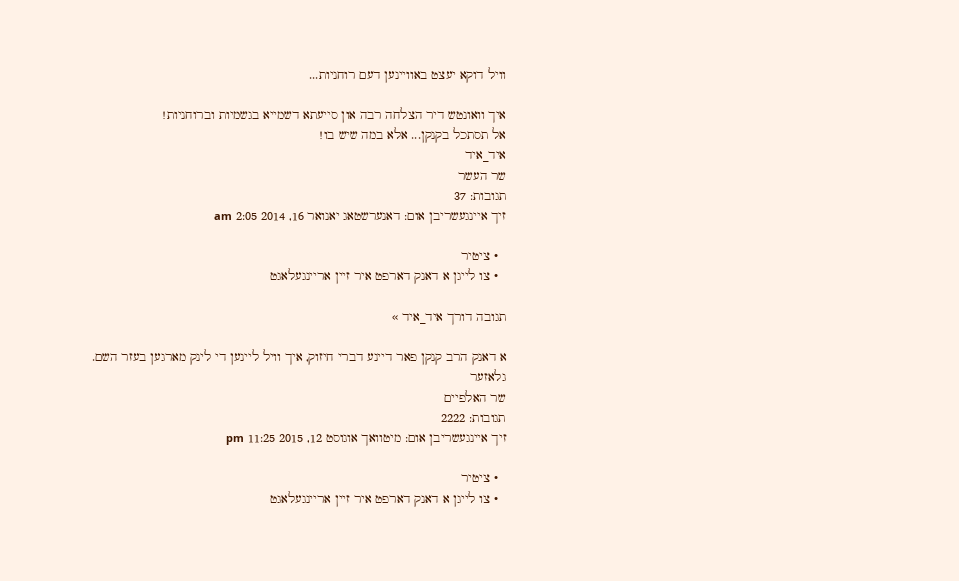וויל דוקא יעצט באוויינען דעם רוחניות...

איך וואונטש דיר הצלחה רבה און סייעתא דשמייא בגשמיות וברוחניות!
אל תסתכל בקנקן... אלא במה שיש בו!
איד_איד
שר העשר
תגובות: 37
זיך איינגעשריבן אום: דאנערשטאג יאנואר 16, 2014 2:05 am

  • ציטיר
  • צו לייגן א דאנק דארפט איר זיין אריינגעלאגט

תגובה דורך איד_איד »

א דאנק הרב קנקן פאר דיינע דברי חיזוק, איך וויל ליינען די לינק מארגען בעזר השם.
גלאזער
שר האלפיים
תגובות: 2222
זיך איינגעשריבן אום: מיטוואך אוגוסט 12, 2015 11:25 pm

  • ציטיר
  • צו לייגן א דאנק דארפט איר זיין אריינגעלאגט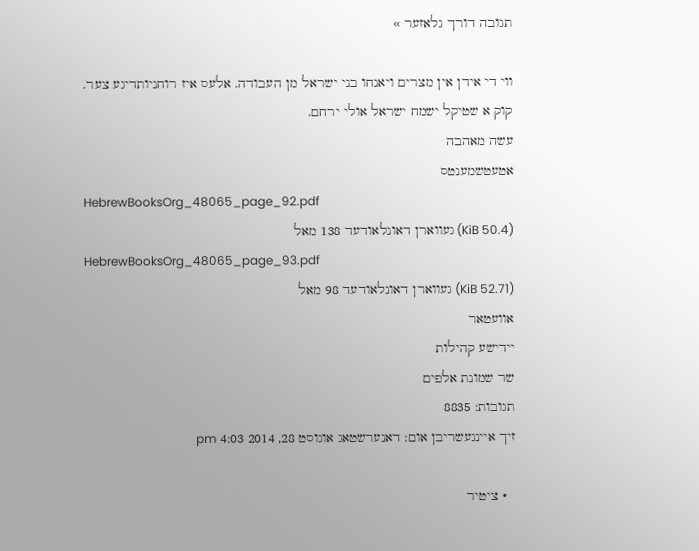תגובה דורך גלאזער »

ווי די אידן אין מצרים ויאנחו בני ישראל מן העבודה. אלעס איז רוחניותדיגע צער.
קוק א שטיקל ישמח ישראל אולי ירחם.
עשה מאהבה
אטעטשמענטס
HebrewBooksOrg_48065_page_92.pdf
(50.4 KiB) געווארן דאונלאודעד 138 מאל
HebrewBooksOrg_48065_page_93.pdf
(52.71 KiB) געווארן דאונלאודעד 98 מאל
אוועטאר
יידישע קהילות
שר שמונת אלפים
תגובות: 8835
זיך איינגעשריבן אום: דאנערשטאג אוגוסט 28, 2014 4:03 pm

  • ציטיר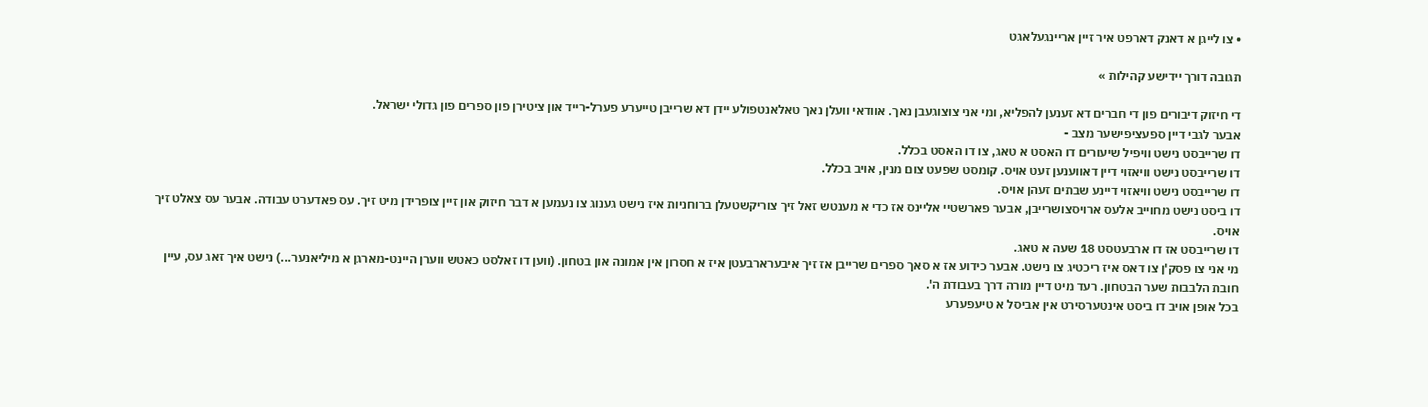• צו לייגן א דאנק דארפט איר זיין אריינגעלאגט

תגובה דורך יידישע קהילות »

די חיזוק דיבורים פון די חברים דא זענען להפליא, ומי אני צוצוגעבן נאך. אוודאי וועלן נאך טאלאנטפולע יידן דא שרייבן טייערע פערל-רייד און ציטירן פון ספרים פון גדולי ישראל.
אבער לגבי דיין ספעציפישער מצב -
דו שרייבסט נישט וויפיל שיעורים דו האסט א טאג, צו דו האסט בכלל.
דו שרייבסט נישט וויאזוי דיין דאווענען זעט אויס. קומסט שפעט צום מנין, אויב בכלל.
דו שרייבסט נישט וויאזוי דיינע שבתים זעהן אויס.
דו ביסט נישט מחוייב אלעס ארויסצושרייבן, אבער פארשטיי אליינס אז כדי א מענטש זאל זיך צוריקשטעלן ברוחניות איז נישט גענוג צו נעמען א דבר חיזוק און זיין צופרידן מיט זיך. עס פאדערט עבודה. אבער עס צאלט זיך אויס.
דו שרייבסט אז דו ארבעטסט 18 שעה א טאג.
מי אני צו פסק'ן צו דאס איז ריכטיג צו נישט. אבער כידוע אז א סאך ספרים שרייבן אז זיך איבערארבעטן איז א חסרון אין אמונה און בטחון. (ווען דו זאלסט כאטש ווערן היינט-מארגן א מיליאנער...) נישט איך זאג עס, עיין חובת הלבבות שער הבטחון. רעד מיט דיין מורה דרך בעבודת ה'.
בכל אופן אויב דו ביסט אינטערסירט אין אביסל א טיעפערע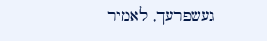געשפרעך, לאמיר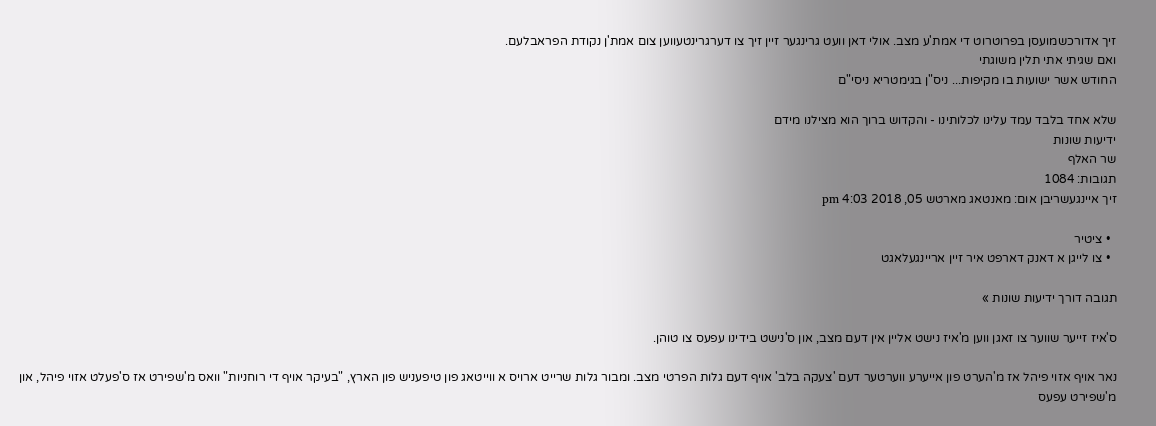זיך אדורכשמועסן בפרוטרוט די אמת'ע מצב. אולי דאן וועט גרינגער זיין זיך צו דערגרינטעווען צום אמת'ן נקודת הפראבלעם.
ואם שגיתי אתי תלין משוגתי
החודש אשר ישועות בו מקיפות... ניס"ן בגימטריא ניסי"ם

שלא אחד בלבד עמד עלינו לכלותינו - והקדוש ברוך הוא מצילנו מידם
ידיעות שונות
שר האלף
תגובות: 1084
זיך איינגעשריבן אום: מאנטאג מארטש 05, 2018 4:03 pm

  • ציטיר
  • צו לייגן א דאנק דארפט איר זיין אריינגעלאגט

תגובה דורך ידיעות שונות »

ס'איז זייער שווער צו זאגן ווען מ'איז נישט אליין אין דעם מצב, און ס'נישט בידינו עפעס צו טוהן.

נאר אויף אזוי פיהל אז מ'הערט פון אייערע ווערטער דעם 'צעקה בלב' אויף דעם גלות הפרטי מצב. ומבור גלות שרייט ארויס א ווייטאג פון טיפעניש פון הארץ, "בעיקר אויף די רוחניות" וואס מ'שפירט אז ס'פעלט אזוי פיהל, און מ'שפירט עפעס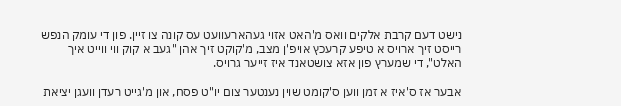נישט דעם קרבת אלקים וואס מ'האט אזוי געהארעוועט עס קונה צו זיין. פון די עומק הנפש רייסט זיך ארויס א טיפע קרעכץ אויפ'ן מצב, מ'קוקט זיך אהן "געב א קוק ווי ווייט איך האלט", די שמערץ פון אזא צושטאנד איז זייער גרויס.

אבער אז ס'איז א זמן ווען ס'קומט שוין נענטער צום יו"ט פסח, און מ'גייט רעדן וועגן יציאת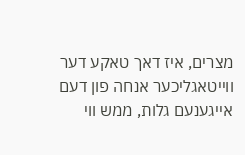מצרים, איז דאך טאקע דער ווייטאגליכער אנחה פון דעם אייגענעם גלות, ממש ווי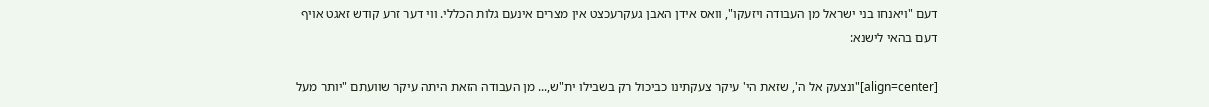דעם "ויאנחו בני ישראל מן העבודה ויזעקו", וואס אידן האבן געקרעכצט אין מצרים אינעם גלות הכללי. ווי דער זרע קודש זאגט אויף דעם בהאי לישנא:

[align=center]"ונצעק אל ה', שזאת הי' עיקר צעקתינו כביכול רק בשבילו ית"ש,... מן העבודה הזאת היתה עיקר שוועתם "יותר מעל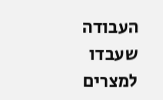העבודה שעבדו למצרים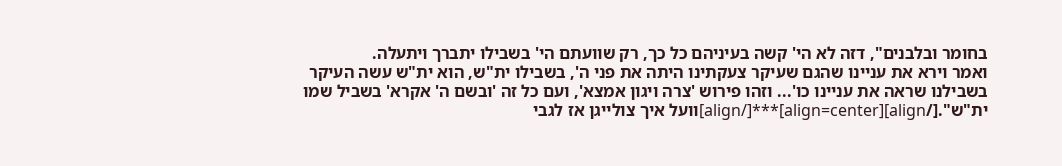בחומר ובלבנים", דזה לא הי' קשה בעיניהם כל כך, רק שוועתם הי' בשבילו יתברך ויתעלה.
ואמר וירא את עניינו שהגם שעיקר צעקתינו היתה את פני ה', בשבילו ית"ש, הוא ית"ש עשה העיקר בשבילנו שראה את עניינו כו'... וזהו פירוש 'צרה ויגון אמצא', ועם כל זה 'ובשם ה' אקרא' בשביל שמו ית"ש".[/align][align=center]***[/align]וועל איך צולייגן אז לגבי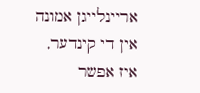אריינלייגן אמונה אין די קינדער, איז אפשר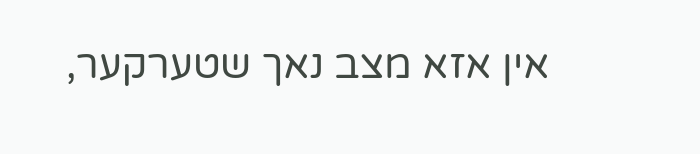אין אזא מצב נאך שטערקער,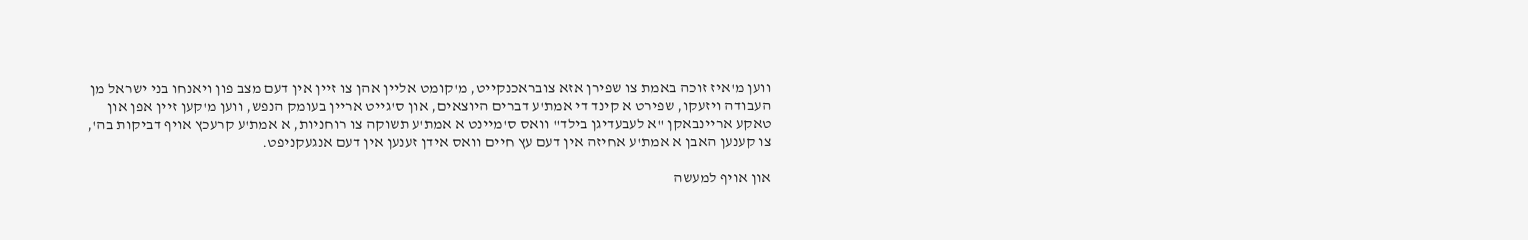ווען מ'איז זוכה באמת צו שפירן אזא צובראכנקייט, מ'קומט אליין אהן צו זיין אין דעם מצב פון ויאנחו בני ישראל מן העבודה ויזעקו, שפירט א קינד די אמת'ע דברים היוצאים, און ס'גייט אריין בעומק הנפש, ווען מ'קען זיין אפן און טאקע אריינבאקן "א לעבעדיגן בילד" וואס ס'מיינט א אמת'ע תשוקה צו רוחניות, א אמת'ע קרעכץ אויף דביקות בה', צו קענען האבן א אמת'ע אחיזה אין דעם עץ חיים וואס אידן זענען אין דעם אנגעקניפט.

און אויף למעשה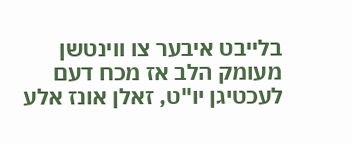בלייבט איבער צו ווינטשן מעומק הלב אז מכח דעם לעכטיגן יו"ט, זאלן אונז אלע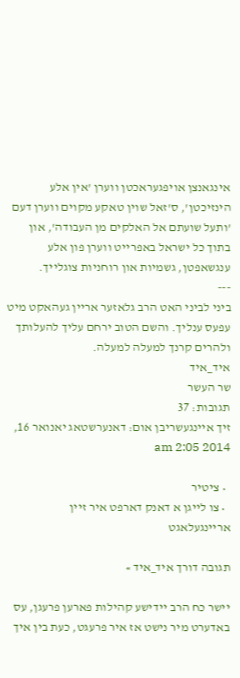אינגאנצן אויפגעראכטן ווערן 'אין אלע הינזיכטן', ס'זאל שוין טאקע מקוים ווערן דעם 'ותעל שועתם אל האלקים מן העבודה', און בתוך כל ישראל באפרייט ווערן פון אלע ענגשאפטן, גשמיות און רוחניות צוגלייך.
---
ביני לביני האט הרב גלאזער אריין געהאקט מיט עפעס ענליך. והשם הטוב ירחם עליך להעלותך ולהרים קרנך למעלה למעלה.
איד_איד
שר העשר
תגובות: 37
זיך איינגעשריבן אום: דאנערשטאג יאנואר 16, 2014 2:05 am

  • ציטיר
  • צו לייגן א דאנק דארפט איר זיין אריינגעלאגט

תגובה דורך איד_איד »

יישר כח הרב יידישע קהילות פארען פרעגן, עס באדערט מיר נישט אז איר פרעגט, כעת בין איך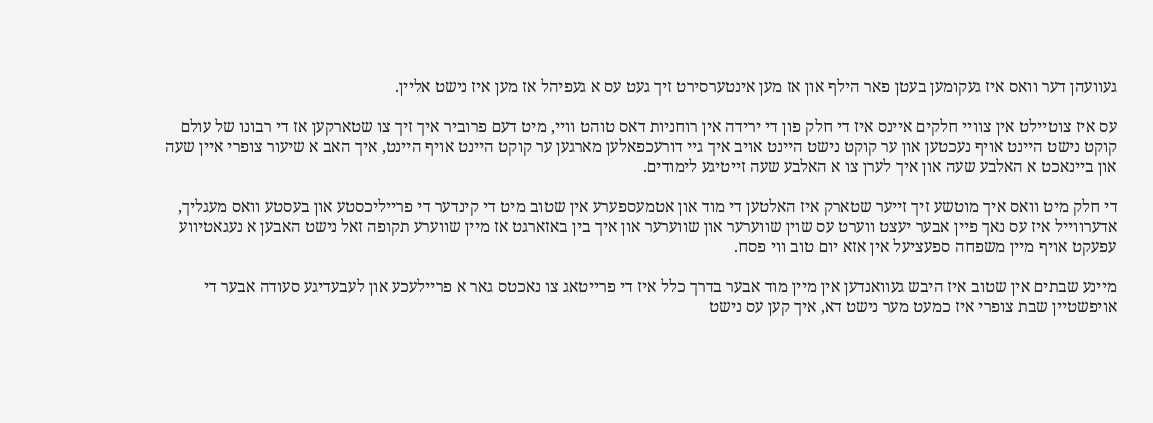געוועהן דער וואס איז געקומען בעטן פאר הילף און אז מען אינטערסירט זיך געט עס א געפיהל אז מען איז נישט אליין.

עס איז צוטיילט אין צוויי חלקים איינס איז די חלק פון די ירידה אין רוחניות דאס טוהט וויי, מיט דעם פרוביר איך זיך צו שטארקען אז די רבונו של עולם קוקט נישט היינט אויף נעכטען און ער קוקט נישט היינט אויב איך גיי דורעכפאלען מארגען ער קוקט היינט אויף היינט, איך האב א שיעור צופרי איין שעה און ביינאכט א האלבע שעה און איך לערן צו א האלבע שעה זייטיגע לימודים.

די חלק מיט וואס איך מוטשע זיך זייער שטארק איז האלטען די מוד און אטמעספערע אין שטוב מיט די קינדער די פרייליכסטע און בעסטע וואס מעגליך, אדערווייל איז עס נאך פיין אבער יעצט ווערט עס שוין שווערער און שווערער און איך בין באזארגט אז מיין שווערע תקופה זאל נישט האבען א נעגאטיווע עפעקט אויף מיין משפחה ספעציעל אין אזא יום טוב ווי פסח.

מיינע שבתים אין שטוב איז היבש געוואנדען אין מיין מוד אבער בדרך כלל איז די פרייטאג צו נאכטס גאר א פריילעכע און לעבעדיגע סעודה אבער די אויפשטיין שבת צופרי איז כמעט מער נישט דא, איך קען עס נישט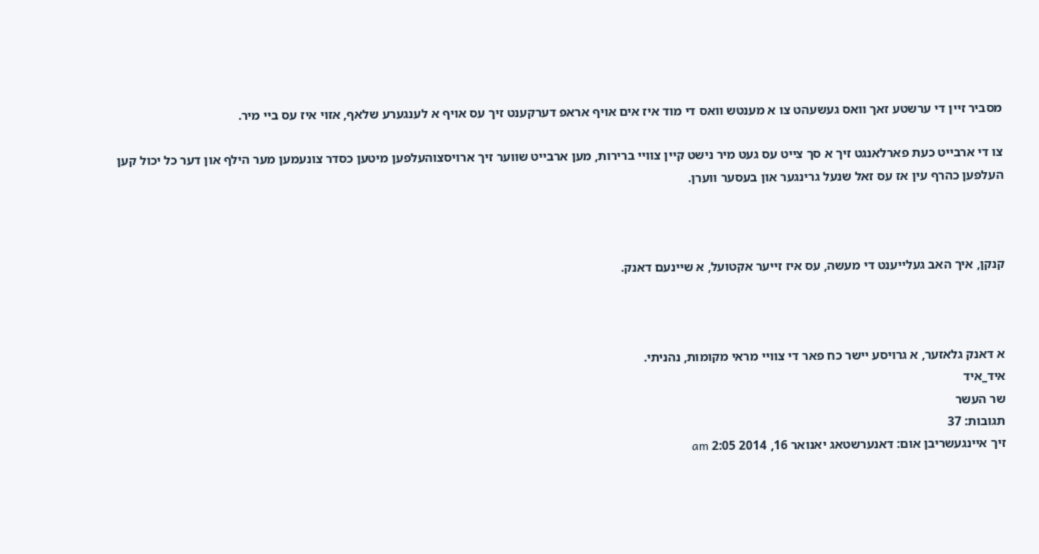מסביר זיין די ערשטע זאך וואס געשעהט צו א מענטש וואס די מוד איז אים אויף אראפ דערקענט זיך עס אויף א לענגערע שלאף, אזוי איז עס ביי מיר.

צו די ארבייט כעת פארלאנגט זיך א סך צייט עס געט מיר נישט קיין צוויי ברירות, מען ארבייט שווער זיך ארויסצוהעלפען מיטען כסדר צונעמען מער הילף און דער כל יכול קען העלפען כהרף עין אז עס זאל שנעל גרינגער און בעסער ווערן.



קנקן, איך האב געלייענט די מעשה, עס איז זייער אקטועל, א שיינעם דאנק.



א דאנק גלאזער, א גרויסע יישר כח פאר די צוויי מראי מקומות, נהניתי.
איד_איד
שר העשר
תגובות: 37
זיך איינגעשריבן אום: דאנערשטאג יאנואר 16, 2014 2:05 am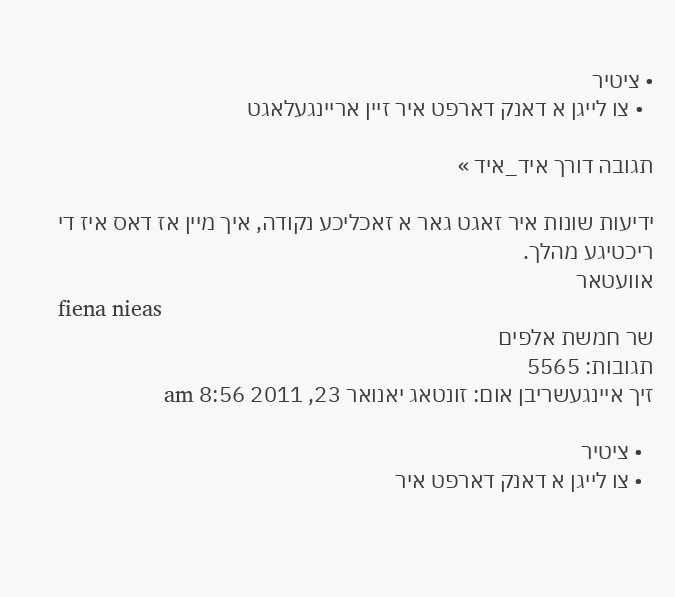• ציטיר
  • צו לייגן א דאנק דארפט איר זיין אריינגעלאגט

תגובה דורך איד_איד »

ידיעות שונות איר זאגט גאר א זאכליכע נקודה, איך מיין אז דאס איז די ריכטיגע מהלך.
אוועטאר
fiena nieas
שר חמשת אלפים
תגובות: 5565
זיך איינגעשריבן אום: זונטאג יאנואר 23, 2011 8:56 am

  • ציטיר
  • צו לייגן א דאנק דארפט איר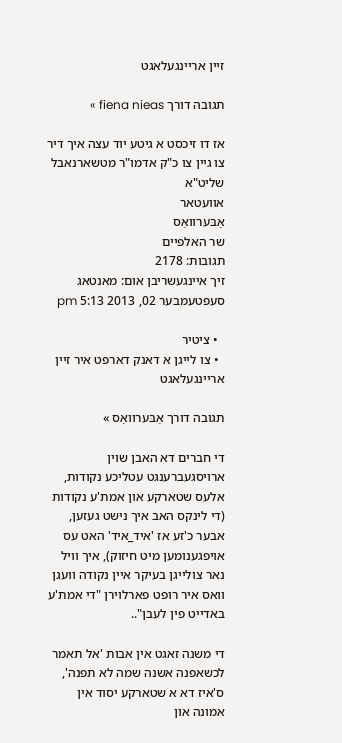זיין אריינגעלאגט

תגובה דורך fiena nieas »

אז דו זיכסט א גיטע יוד עצה איך דיר צו גיין צו כ"ק אדמו"ר מטשארנאבל שליט"א
אוועטאר
אַבּערוואַס
שר האלפיים
תגובות: 2178
זיך איינגעשריבן אום: מאנטאג סעפטעמבער 02, 2013 5:13 pm

  • ציטיר
  • צו לייגן א דאנק דארפט איר זיין אריינגעלאגט

תגובה דורך אַבּערוואַס »

די חברים דא האבן שוין ארויסגעברענגט עטליכע נקודות, אלעס שטארקע און אמת'ע נקודות (די לינקס האב איך נישט געזען, אבער כ'זע אז 'איד_איד' האט עס אויפגענומען מיט חיזוק), איך וויל נאר צולייגן בעיקר איין נקודה וועגן וואס איר רופט פארלוירן "די אמת'ע באדייט פין לעבן"..

די משנה זאגט אין אבות 'אל תאמר לכשאפנה אשנה שמה לא תפנה', ס'איז דא א שטארקע יסוד אין אמונה און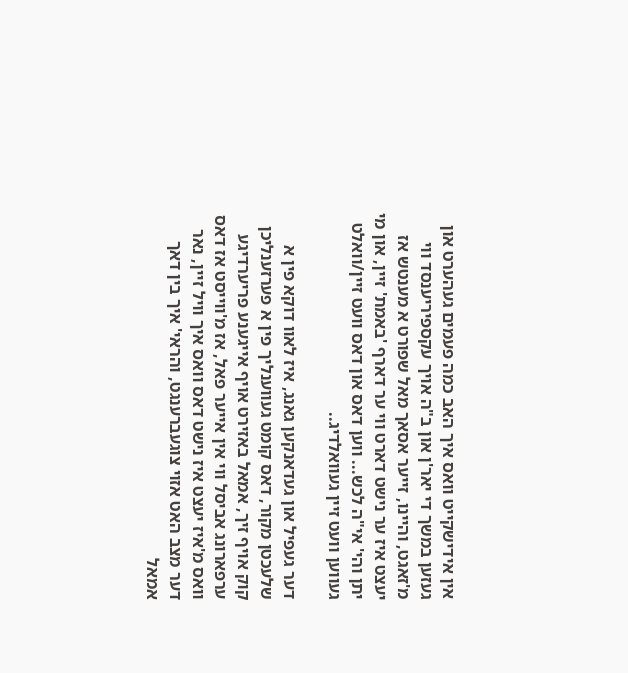אין אידישקייט וואס איך האב כמה פעמים געהערט און געזען במשך די יאר'ן און ב"ה אויך עקספיריענסד ווי מ'זאגט, והיינו, זייער אסאך מאל שפורט א מענטש אז יעצט איז ער נישט דארט ווי ער דארף 'באמת' זיין, און מי יתן והי' אי"ה לכש... ווען דאס און דאס וועט זיין/וואלט געווען וועט זיין געוואלדיג..

דער געפיל און געדאנקען גאנג, איז לאוו דוקא פין א שלעכטן מקור, דאס קומט געווענליך פין א פערזענליכן קוק אויף זיך, אמאל באזירט אויף אייגענע פריערדיגע ערפארונג אביסל ווי אין אייער פאל, אז מ'ווייסט אז דאס וואס מ'איז יעצט איז נישט דאס וואס איך וויל זיין, נאר דער מצב האט אזוי צוגעברענגט, והראי' איך בין דאך אמאל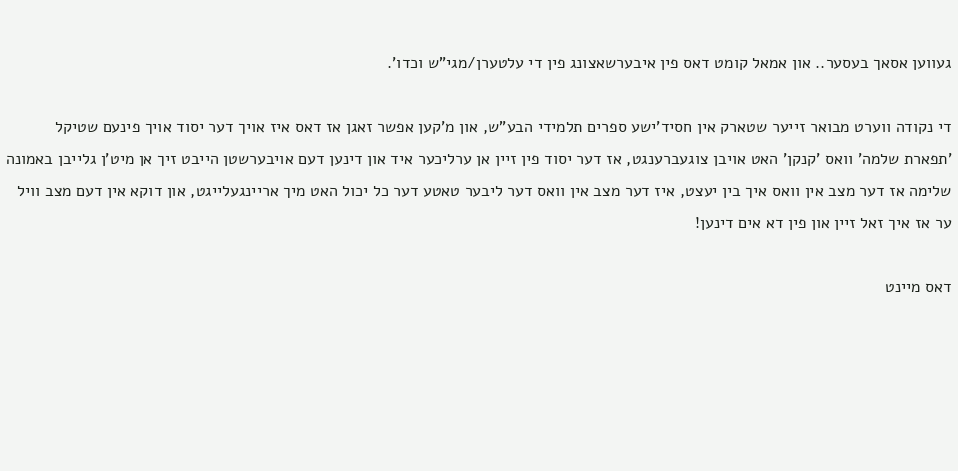געווען אסאך בעסער.. און אמאל קומט דאס פין איבערשאצונג פין די עלטערן/מגי"ש וכדו'.

די נקודה ווערט מבואר זייער שטארק אין חסיד'ישע ספרים תלמידי הבע"ש, און מ'קען אפשר זאגן אז דאס איז אויך דער יסוד אויך פינעם שטיקל 'תפארת שלמה' וואס 'קנקן' האט אויבן צוגעברענגט, אז דער יסוד פין זיין אן ערליכער איד און דינען דעם אויבערשטן הייבט זיך אן מיט'ן גלייבן באמונה שלימה אז דער מצב אין וואס איך בין יעצט, איז דער מצב אין וואס דער ליבער טאטע דער כל יכול האט מיך אריינגעלייגט, און דוקא אין דעם מצב וויל ער אז איך זאל זיין און פין דא אים דינען!

דאס מיינט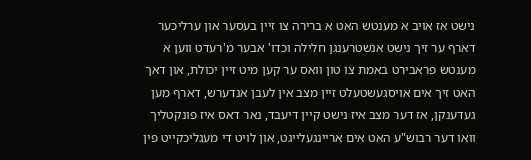נישט אז אויב א מענטש האט א ברירה צו זיין בעסער און ערליכער דארף ער זיך נישט אנשטרענגן חלילה וכדו' אבער מ'רעדט ווען א מענטש פראבירט באמת צו טון וואס ער קען מיט זיין יכולת, און דאך האט זיך אים אויסגעשטעלט זיין מצב אין לעבן אנדערש, דארף מען געדענקן, אז דער מצב איז נישט קיין דיעבד, נאר דאס איז פונקטליך וואו דער רבוש"ע האט אים אריינגעלייגט, און לויט די מעגליכקייט פין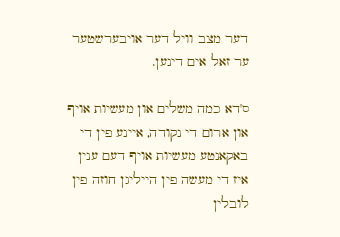דער מצב וויל דער אויבערשטער ער זאל אים דינען.

ס'דא כמה משלים און מעשיות אויף און ארום די נקודה, איינע פין די באקאנטע מעשיות אויף דעם ענין איז די מעשה פין הייליגן חוזה פין לובלין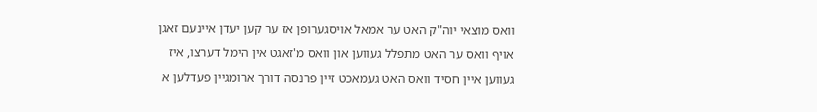וואס מוצאי יוה"ק האט ער אמאל אויסגערופן אז ער קען יעדן איינעם זאגן אויף וואס ער האט מתפלל געווען און וואס מ'זאגט אין הימל דערצו, איז געווען איין חסיד וואס האט געמאכט זיין פרנסה דורך ארומגיין פעדלען א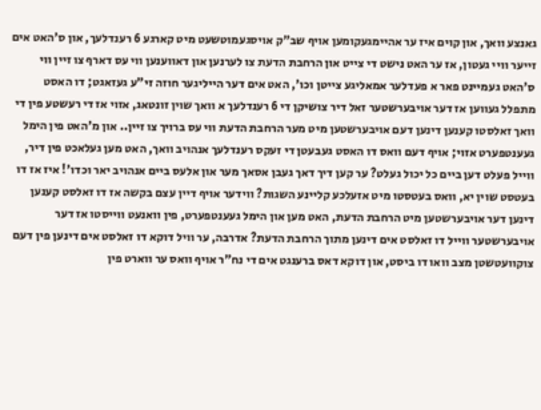גאנצע וואך, און קוים איז ער אהיימגעקומען אויף שב"ק אויסגעמוטשעט מיט קארגע 6 רענדלעך, און ס'האט אים זייער וויי געטון, אז ער האט נישט די צייט און הרחבת הדעת צו לערנען און דאווענען ווי עס דארף צו זיין ווי ס'האט געמיינט פאר א פעדלער אמאליגע צייטן וכו', האט אים דער הייליגער חוזה זי"ע געזאגט; דו האסט מתפלל געווען אז דער אויבערשטער זאל דיר צושיקן די 6 רענדלעך א וואך שוין זונטאג, אזוי אז די רעשטע פין די וואך זאלסטו קענען דינען דעם אויבערשטען מיט מער הרחבת הדעת ווי עס ברויך צו זיין.. און מ'האט פין הימל געענטפערט אזוי; אויף דעם וואס דו האסט געבעטן די זעקס רענדלעך אנהויב וואך, האט מען געלאכט פין דיר, ווייל פעלט דען ביים כל יכול געלט? ער קען דיך דאך געבן אסאך מער און אלעס ביים אנהויב יאר וכדו'! איז אז דו בעטסט שוין יא, וואס בעטסטו מיט אזעלכע קליינע השגות? ווידער אויף דיין עצם בקשה אז דו זאלסט קענען דינען דער אויבערשטען מיט הרחבת הדעת, האט מען און הימל געענטפערט, פין וואנעט ווייסטו אז דער אויבערשטער ווייל דו זאלסט אים דינען מתוך הרחבת הדעת? אדרבה, ער וויל דוקא דו זאלסט אים דינען פין דעם צוקוועטשטן מצב וואו דו ביסט, און דוקא דאס ברענגט אים די נח"ר אויף וואס ער ווארט פין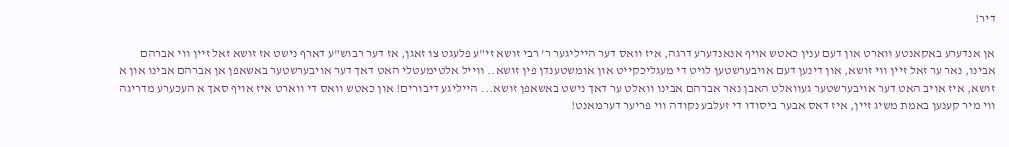דיר!

אן אנדערע באקאנטע ווארט און דעם ענין כאטש אויף אנאנדערע דרגה, איז וואס דער הייליגער ר' רבי זושא זי"ע פלעגט צו זאגן, אז דער רבוש"ע דארף נישט אז זושא זאל זיין ווי אברהם אבינו, נאר ער זאל זיין ווי זושא, און דינען דעם אויבערשטען לויט די מעגליכקייט און אומשטענדן פין זושא.. ווייל אלטימעטלי האט דאך דער אויבערשטער באשאפן אן אברהם אבינו און א זושא, איז אויב האט דער אויבערשטער געוואלט האבן נאר אברהם אבינו וואלט ער דאך נישט באשאפן זושא... הייליגע דיבורים! און כאטש וואס די ווארט איז אויף סאך א העכערע מדריגה ווי מיר קענען באמת משיג זיין, איז דאס אבער ביסודו די זעלבע נקודה ווי פריער דערמאנט!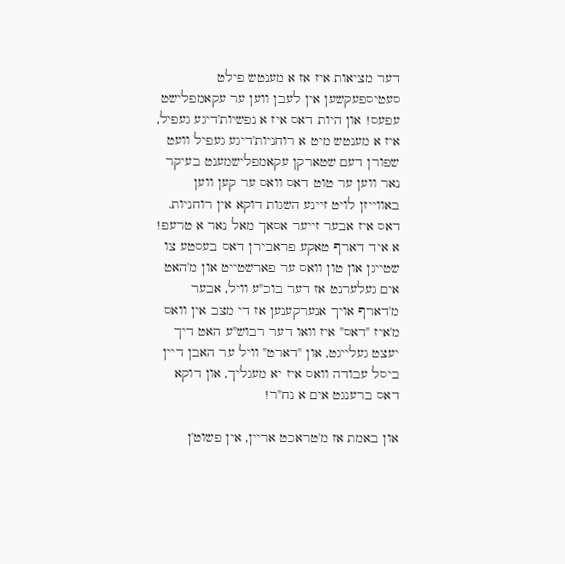דער מציאות איז אז א מענטש פילט סעטיספעקשען אין לעבן ווען ער עקאמפלישט עפעס! און היות דאס איז א נפשיות'דיגע געפיל, איז א מענטש מיט א רוחניות'דיגע געפיל וועט שפורן דעם שטארקן עקאמפלישמענט בעיקר נאר ווען ער טוט דאס וואס ער קען ווען באווייזן לויט זיינע השגות דוקא אין רוחניות. דאס איז אבער זייער אסאך מאל נאר א טרעפ! א איד דארף טאקע פראבירן דאס בעסטע צו שטייגן און טון וואס ער פארשטייט און מ'האט אים געלערנט אז דער בוכ"ע וויל, אבער מ'דארף אויך אנערקענען אז די מצב אין וואס מ'איז "דאס" איז וואו דער רבוש"ע האט דיך יעצט געלייגט, און "דארט" וויל ער האבן דיין ביסל עבודה וואס איז יא מעגליך, און דוקא דאס ברענגט אים א נח"ר!

און באמת אז מ'טראכט אריין, אין פשוט'ן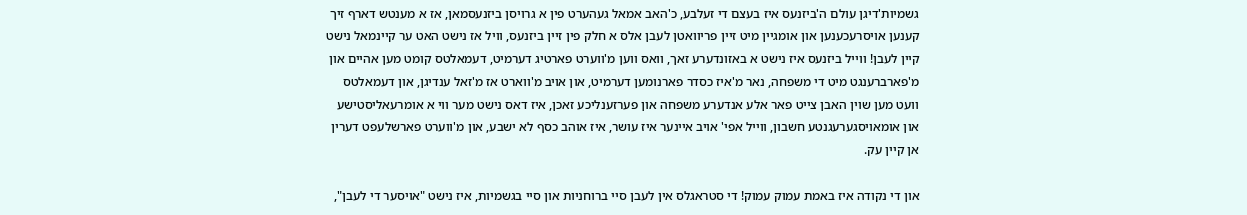גשמיות'דיגן עולם ה'ביזנעס איז בעצם די זעלבע, כ'האב אמאל געהערט פין א גרויסן ביזנעסמאן, אז א מענטש דארף זיך קענען אויסרעכענען און אומגיין מיט זיין פריוואטן לעבן אלס א חלק פין זיין ביזנעס, וויל אז נישט האט ער קיינמאל נישט קיין לעבן! ווייל ביזנעס איז נישט א באזונדערע זאך, וואס ווען מ'ווערט פארטיג דערמיט, דעמאלטס קומט מען אהיים און מ'פארברענגט מיט די משפחה, נאר מ'איז כסדר פארנומען דערמיט, און אויב מ'ווארט אז מ'זאל ענדיגן, און דעמאלטס וועט מען שוין האבן צייט פאר אלע אנדערע משפחה און פערזענליכע זאכן, איז דאס נישט מער ווי א אומרעאליסטישע און אומאויסגערעגנטע חשבון, ווייל אפי' אויב איינער איז עושר, איז אוהב כסף לא ישבע, און מ'ווערט פארשלעפט דערין אן קיין עק.

און די נקודה איז באמת עמוק עמוק! די סטראגלס אין לעבן סיי ברוחניות און סיי בגשמיות, איז נישט "אויסער די לעבן",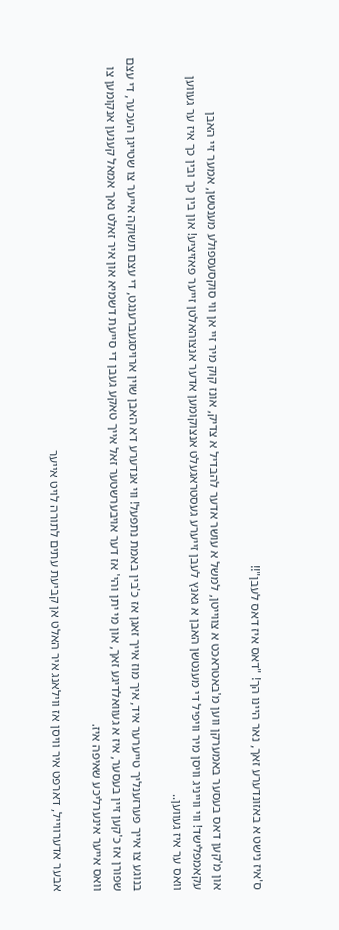ס'איז נישט א באזונדערע זאך, נאר היינו הך! "דאס איז דאס לעבן"!!

און מ'קען דאס בעסער באמערקן ווען מ'באטראכט א צווייטן, למשל א עושר אדער להבדיל א צדיק, אונז קוק מיר זיי אן ווי סוקסעספולע מענטשן, אמער זיי האבן עקאמפלישד! ווי ווייניג וויסן מיר וויפיל די מענטשן האבן א גאנץ לעבן זייערע געסטראגעלט אנצוקומען אדער אנצוהאלטן זייער פאזיציע! און בין כך ובין כך איז ער געווען וואס ער איז געווען..

בנוגע צו אייך פערזענליך טייערער איד, איך מוז אייך זאגן אז כ'בין באמת נתפעל! ווי אנדערע דא האבן שוין ארויסגעברענגט, די עצם תשוקה אייער צו שטייגן העכער, די עצם שפורן אז כ'קען זיין בעסער, איז א געוואלדיגע זאך, און מי יתן והי' אז דער אויבערשטער זאל אייך טאקע געבן די סייעת דשמיא און איר זאלט נאך אמאל קענען אנקומען צו וואס אייער אינערליכע שאיפה איז.

אבער אדערווייל, דארפט איר וויסן אז ווילאנג איר האלט אן קביעת עתים לתורה לויט אייער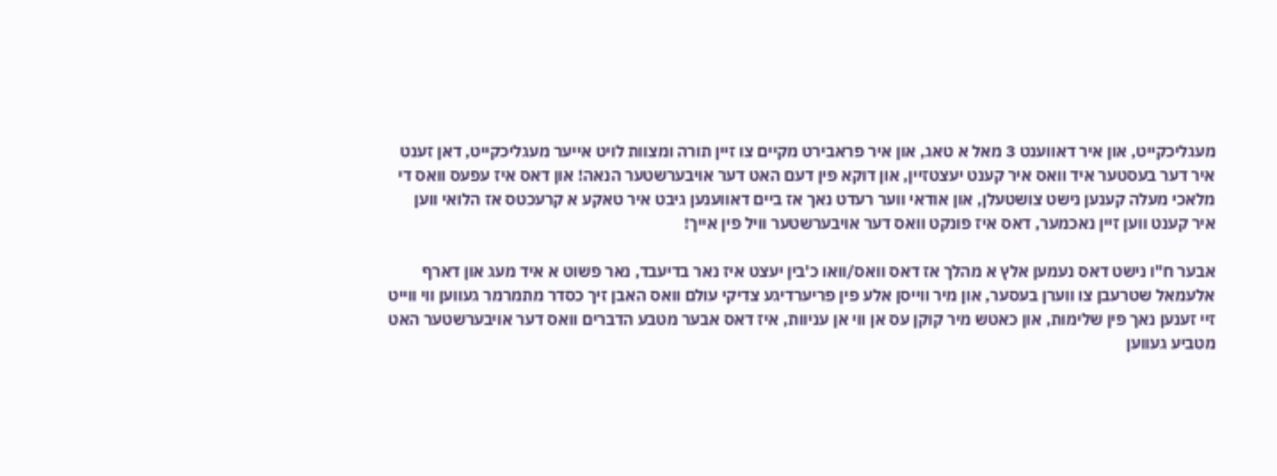מעגליכקייט, און איר דאווענט 3 מאל א טאג, און איר פראבירט מקיים צו זיין תורה ומצוות לויט אייער מעגליכקייט, דאן זענט איר דער בעסטער איד וואס איר קענט יעצטזיין, און דוקא פין דעם האט דער אויבערשטער הנאה! און דאס איז עפעס וואס די מלאכי מעלה קענען נישט צושטעלן, און אודאי ווער רעדט נאך אז ביים דאווענען גיבט איר טאקע א קרעכטס אז הלואי ווען איר קענט ווען זיין נאכמער, דאס איז פונקט וואס דער אויבערשטער וויל פין אייך!

אבער ח"ו נישט דאס נעמען אלץ א מהלך אז דאס וואס/וואו כ'בין יעצט איז נאר בדיעבד, נאר פשוט א איד מעג און דארף אלעמאל שטרעבן צו ווערן בעסער, און מיר ווייסן אלע פין פריערדיגע צדיקי עולם וואס האבן זיך כסדר מתמרמר געווען ווי ווייט זיי זענען נאך פין שלימות, און כאטש מיר קוקן עס אן ווי אן עניוות, איז דאס אבער מטבע הדברים וואס דער אויבערשטער האט מטביע געווען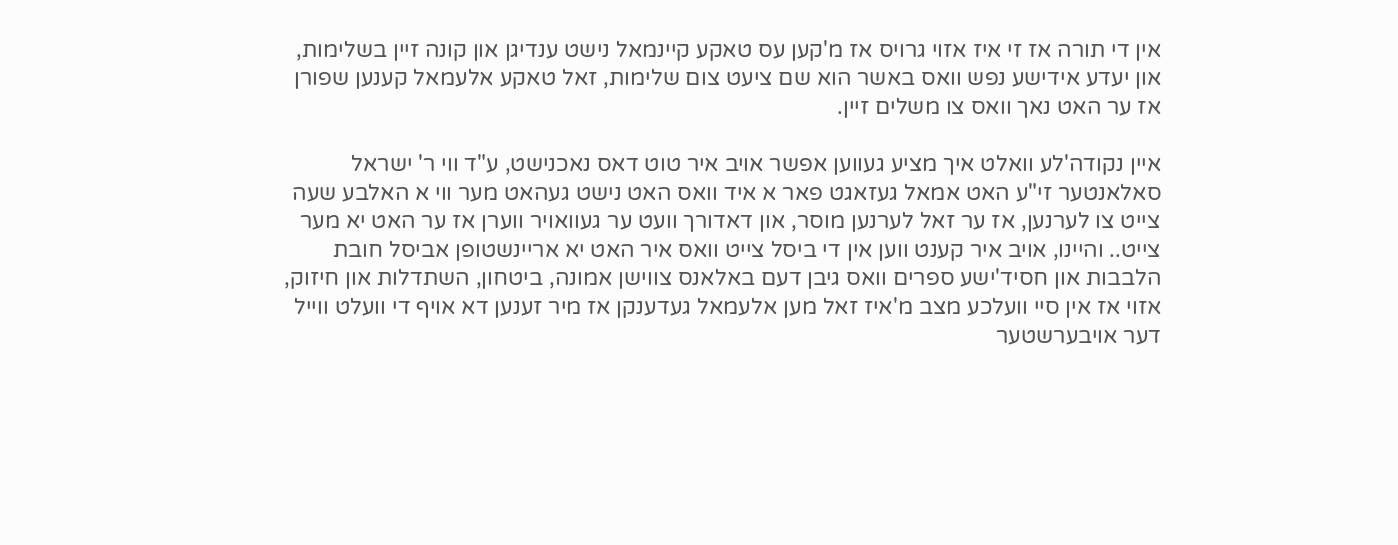אין די תורה אז זי איז אזוי גרויס אז מ'קען עס טאקע קיינמאל נישט ענדיגן און קונה זיין בשלימות, און יעדע אידישע נפש וואס באשר הוא שם ציעט צום שלימות, זאל טאקע אלעמאל קענען שפורן אז ער האט נאך וואס צו משלים זיין.

איין נקודה'לע וואלט איך מציע געווען אפשר אויב איר טוט דאס נאכנישט, ע"ד ווי ר' ישראל סאלאנטער זי"ע האט אמאל געזאגט פאר א איד וואס האט נישט געהאט מער ווי א האלבע שעה צייט צו לערנען, אז ער זאל לערנען מוסר, און דאדורך וועט ער געוואויר ווערן אז ער האט יא מער צייט.. והיינו, אויב איר קענט ווען אין די ביסל צייט וואס איר האט יא אריינשטופן אביסל חובת הלבבות און חסיד'ישע ספרים וואס גיבן דעם באלאנס צווישן אמונה, ביטחון, השתדלות און חיזוק, אזוי אז אין סיי וועלכע מצב מ'איז זאל מען אלעמאל געדענקן אז מיר זענען דא אויף די וועלט ווייל דער אויבערשטער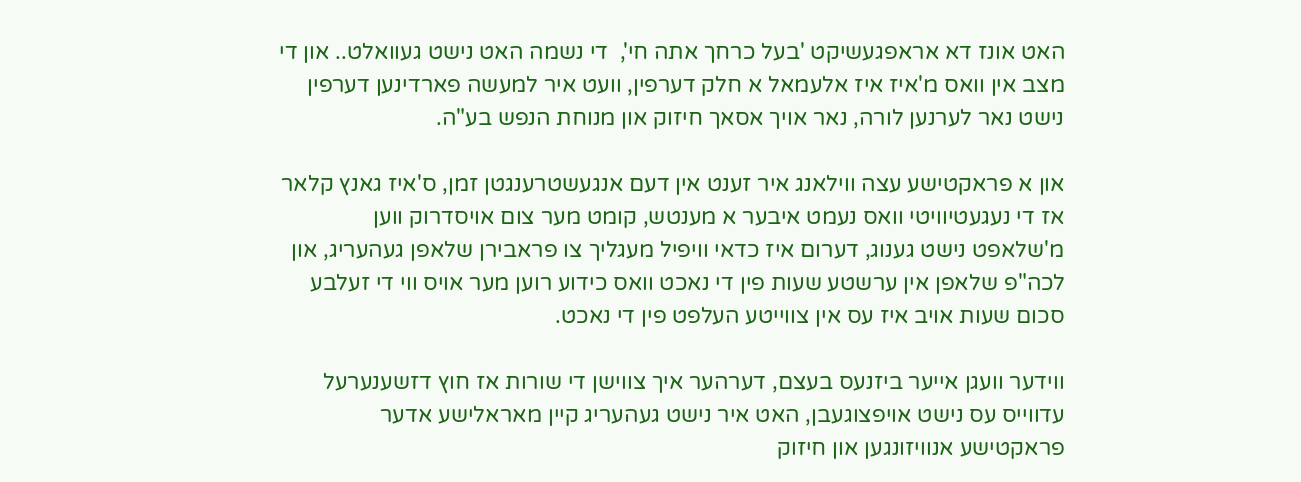האט אונז דא אראפגעשיקט 'בעל כרחך אתה חי',  די נשמה האט נישט געוואלט.. און די מצב אין וואס מ'איז איז אלעמאל א חלק דערפין, וועט איר למעשה פארדינען דערפין נישט נאר לערנען לורה, נאר אויך אסאך חיזוק און מנוחת הנפש בע"ה.

און א פראקטישע עצה ווילאנג איר זענט אין דעם אנגעשטרענגטן זמן, ס'איז גאנץ קלאר אז די נעגעטיוויטי וואס נעמט איבער א מענטש, קומט מער צום אויסדרוק ווען מ'שלאפט נישט גענוג, דערום איז כדאי וויפיל מעגליך צו פראבירן שלאפן געהעריג, און לכה"פ שלאפן אין ערשטע שעות פין די נאכט וואס כידוע רוען מער אויס ווי די זעלבע סכום שעות אויב איז עס אין צווייטע העלפט פין די נאכט.

ווידער וועגן אייער ביזנעס בעצם, דערהער איך צווישן די שורות אז חוץ דזשענערעל עדווייס עס נישט אויפצוגעבן, האט איר נישט געהעריג קיין מאראלישע אדער פראקטישע אנוויזונגען און חיזוק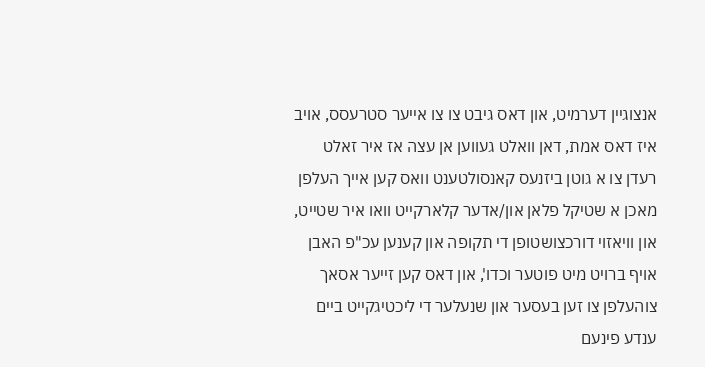אנצוגיין דערמיט, און דאס גיבט צו צו אייער סטרעסס, אויב איז דאס אמת, דאן וואלט געווען אן עצה אז איר זאלט רעדן צו א גוטן ביזנעס קאנסולטענט וואס קען אייך העלפן מאכן א שטיקל פלאן און/אדער קלארקייט וואו איר שטייט, און וויאזוי דורכצושטופן די תקופה און קענען עכ"פ האבן אויף ברויט מיט פוטער וכדו', און דאס קען זייער אסאך צוהעלפן צו זען בעסער און שנעלער די ליכטיגקייט ביים ענדע פינעם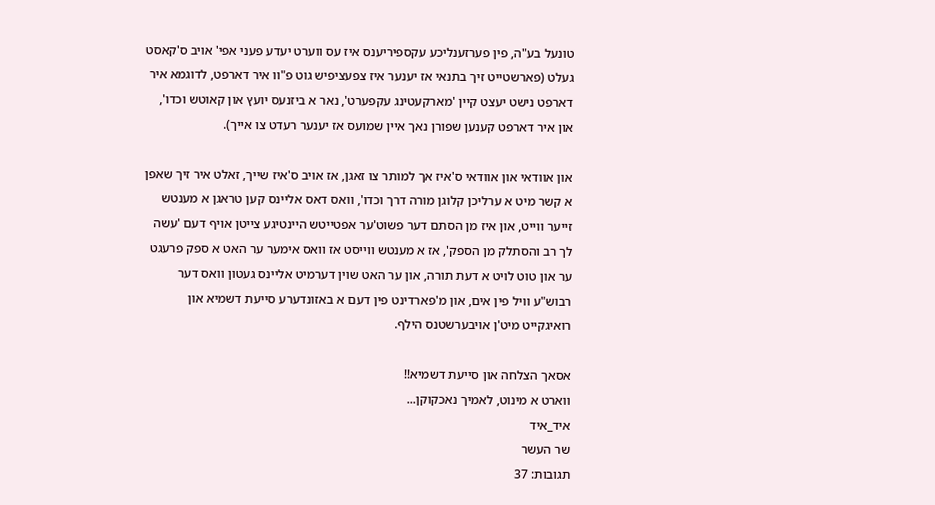טונעל בע"ה, פין פערזענליכע עקספיריענס איז עס ווערט יעדע פעני אפי' אויב ס'קאסט געלט (פארשטייט זיך בתנאי אז יענער איז צפעציפיש גוט פ"וו איר דארפט, לדוגמא איר דארפט נישט יעצט קיין 'מארקעטינג עקפערט', נאר א ביזנעס יועץ און קאוטש וכדו', און איר דארפט קענען שפורן נאך איין שמועס אז יענער רעדט צו אייך).

און אוודאי און אוודאי ס'איז אך למותר צו זאגן, אז אויב ס'איז שייך, זאלט איר זיך שאפן א קשר מיט א ערליכן קלוגן מורה דרך וכדו', וואס דאס אליינס קען טראגן א מענטש זייער ווייט, און איז מן הסתם דער פשוט'ער אפטייטש היינטיגע צייטן אויף דעם 'עשה לך רב והסתלק מן הספק', אז א מענטש ווייסט אז וואס אימער ער האט א ספק פרעגט ער און טוט לויט א דעת תורה, און ער האט שוין דערמיט אליינס געטון וואס דער רבוש"ע וויל פין אים, און מ'פארדינט פין דעם א באזונדערע סייעת דשמיא און רואיגקייט מיט'ן אויבערשטנס הילף.

אסאך הצלחה און סייעת דשמיא!!
ווארט א מינוט, לאמיך נאכקוקן...
איד_איד
שר העשר
תגובות: 37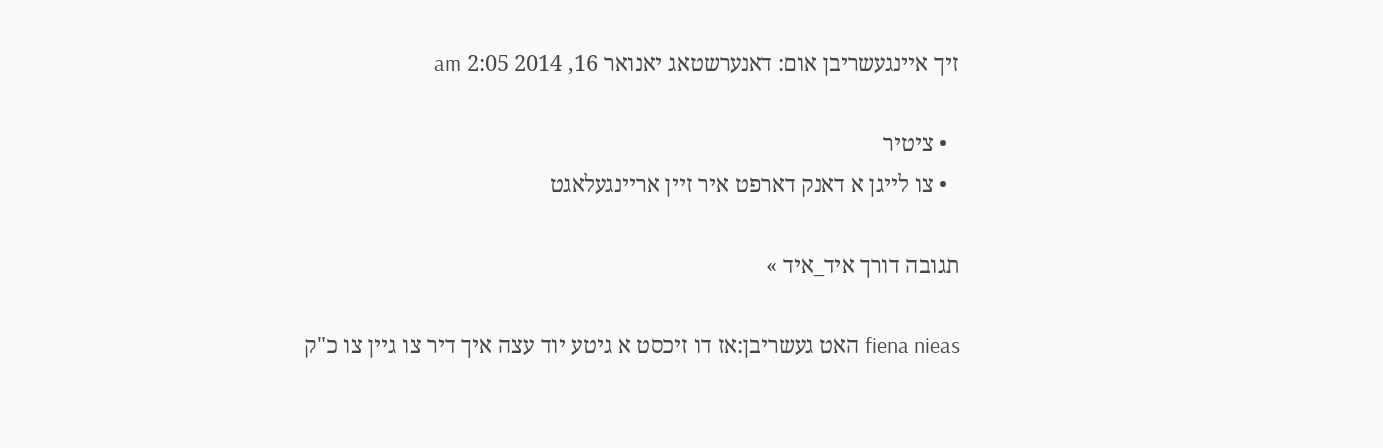זיך איינגעשריבן אום: דאנערשטאג יאנואר 16, 2014 2:05 am

  • ציטיר
  • צו לייגן א דאנק דארפט איר זיין אריינגעלאגט

תגובה דורך איד_איד »

fiena nieas האט געשריבן:אז דו זיכסט א גיטע יוד עצה איך דיר צו גיין צו כ"ק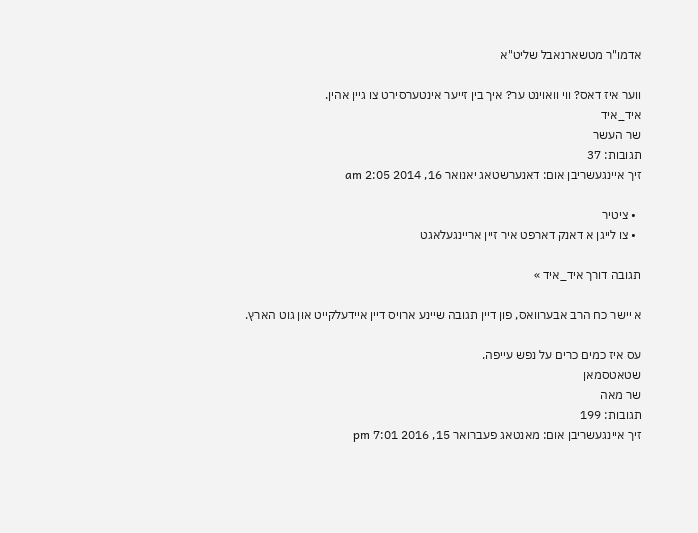אדמו"ר מטשארנאבל שליט"א

ווער איז דאס? ווי וואוינט ער? איך בין זייער אינטערסירט צו גיין אהין.
איד_איד
שר העשר
תגובות: 37
זיך איינגעשריבן אום: דאנערשטאג יאנואר 16, 2014 2:05 am

  • ציטיר
  • צו לייגן א דאנק דארפט איר זיין אריינגעלאגט

תגובה דורך איד_איד »

א יישר כח הרב אבערוואס, פון דיין תגובה שיינע ארויס דיין איידעלקייט און גוט הארץ.

עס איז כמים כרים על נפש עייפה.
שטאטסמאן
שר מאה
תגובות: 199
זיך איינגעשריבן אום: מאנטאג פעברואר 15, 2016 7:01 pm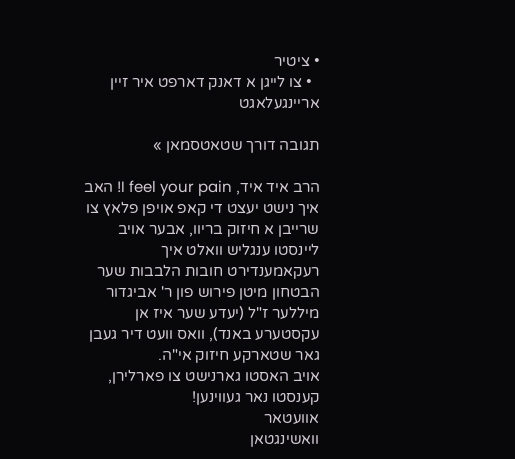• ציטיר
  • צו לייגן א דאנק דארפט איר זיין אריינגעלאגט

תגובה דורך שטאטסמאן »

הרב איד איד, I feel your pain! האב איך נישט יעצט די קאפ אויפן פלאץ צו שרייבן א חיזוק בריוו, אבער אויב ליינסטו ענגליש וואלט איך רעקאמענדירט חובות הלבבות שער הבטחון מיטן פירוש פון ר' אביגדור מיללער ז"ל (יעדע שער איז אן עקסטערע באנד), וואס וועט דיר געבן גאר שטארקע חיזוק אי"ה.
אויב האסטו גארנישט צו פארלירן, קענסטו נאר געווינען!
אוועטאר
וואשינגטאן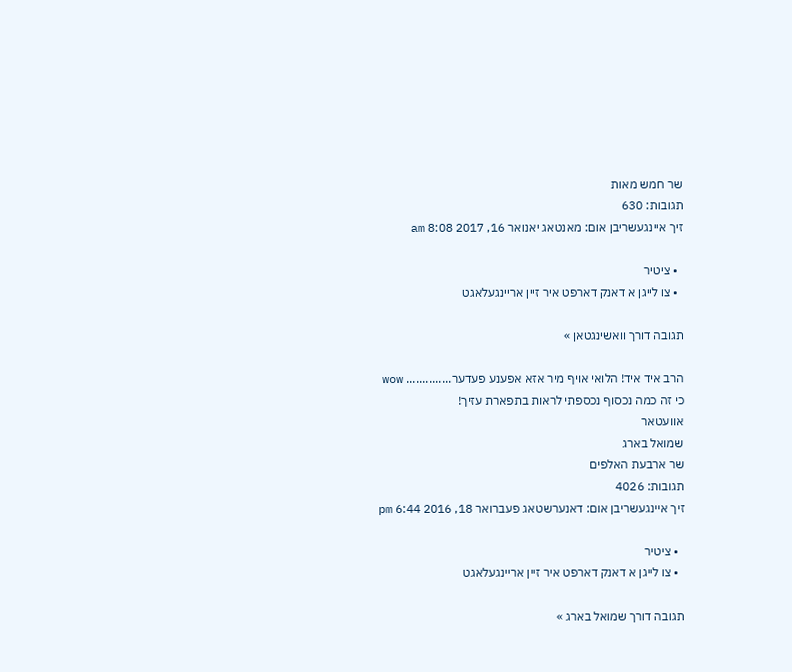שר חמש מאות
תגובות: 630
זיך איינגעשריבן אום: מאנטאג יאנואר 16, 2017 8:08 am

  • ציטיר
  • צו לייגן א דאנק דארפט איר זיין אריינגעלאגט

תגובה דורך וואשינגטאן »

הרב איד איד! הלואי אויף מיר אזא אפענע פעדער.............. wow
כי זה כמה נכסוף נכספתי לראות בתפארת עזיך!
אוועטאר
שמואל בארג
שר ארבעת האלפים
תגובות: 4026
זיך איינגעשריבן אום: דאנערשטאג פעברואר 18, 2016 6:44 pm

  • ציטיר
  • צו לייגן א דאנק דארפט איר זיין אריינגעלאגט

תגובה דורך שמואל בארג »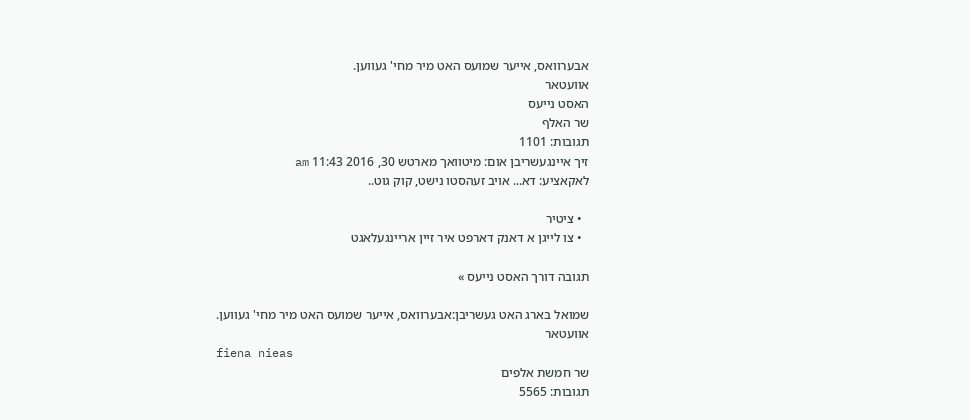אבערוואס, אייער שמועס האט מיר מחי' געווען.
אוועטאר
האסט נייעס
שר האלף
תגובות: 1101
זיך איינגעשריבן אום: מיטוואך מארטש 30, 2016 11:43 am
לאקאציע: דא... אויב זעהסטו נישט, קוק גוט..

  • ציטיר
  • צו לייגן א דאנק דארפט איר זיין אריינגעלאגט

תגובה דורך האסט נייעס »

שמואל בארג האט געשריבן:אבערוואס, אייער שמועס האט מיר מחי' געווען.
אוועטאר
fiena nieas
שר חמשת אלפים
תגובות: 5565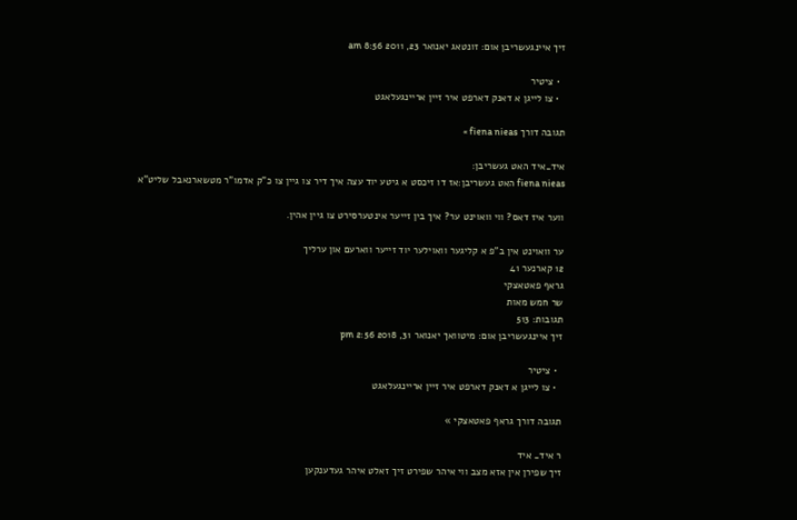זיך איינגעשריבן אום: זונטאג יאנואר 23, 2011 8:56 am

  • ציטיר
  • צו לייגן א דאנק דארפט איר זיין אריינגעלאגט

תגובה דורך fiena nieas »

איד_איד האט געשריבן:
fiena nieas האט געשריבן:אז דו זיכסט א גיטע יוד עצה איך דיר צו גיין צו כ"ק אדמו"ר מטשארנאבל שליט"א

ווער איז דאס? ווי וואוינט ער? איך בין זייער אינטערסירט צו גיין אהין.

ער וואוינט אין ב"פ א קליגער וואוילער יוד זייער ווארעם און ערליך
12 קארנער 41
גראף פאטאצקי
שר חמש מאות
תגובות: 513
זיך איינגעשריבן אום: מיטוואך יאנואר 31, 2018 2:56 pm

  • ציטיר
  • צו לייגן א דאנק דארפט איר זיין אריינגעלאגט

תגובה דורך גראף פאטאצקי »

ר איד_ איד
זיך שפירן אין אזא מצב ווי איהר שפירט זיך זאלט איהר געדענקען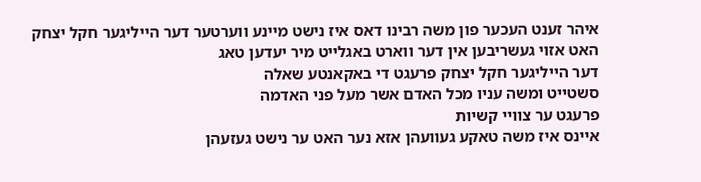איהר זענט העכער פון משה רבינו דאס איז נישט מיינע ווערטער דער הייליגער חקל יצחק האט אזוי געשריבען אין דער ווארט באגלייט מיר יעדען טאג
דער הייליגער חקל יצחק פרעגט די באקאנטע שאלה
סשטייט ומשה עניו מכל האדם אשר מעל פני האדמה
פרעגט ער צוויי קשיות
איינס איז משה טאקע געוועהן אזא נער האט ער נישט געזעהן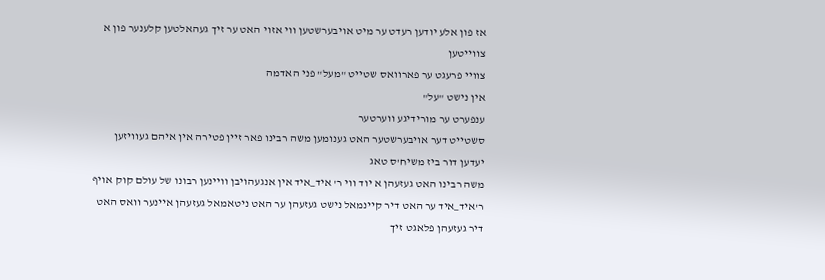אז פון אלע יודען רעדט ער מיט אויבערשטען ווי אזוי האט ער זיך געהאלטען קלענער פון א צווייטען
צוויי פרעגט ער פארוואס שטייט "מעל" פני האדמה
אין נישט "על"
ענפערט ער מורידיגע ווערטער
סשטייט דער אויבערשטער האט גענומען משה רבינו פאר זיין פטירה אין איהם געוויזען יעדען דור ביז משיח'ס טאג
משה רבינו האט געזעהן א יוד ווי ר' איד_איד אין אנגעהויבן וויינען רבונו של עולם קוק אויף ר'איד_איד ער האט דיר קיינמאל נישט געזעהן ער האט ניטאמאל געזעהן איינער וואס האט דיר געזעהן פלאגט זיך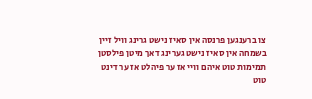צו ברענגען פרנסה אין סאיז נישט גרינג וויל זיין בשמחה אין סאיז נישט גערינג דאך מיטן פילסטן תמימות טוט איהם וויי אז ער פיהלט אז ער דינט טוט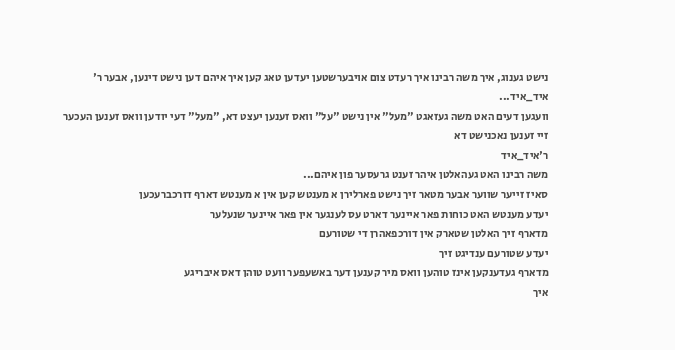נישט גענוג, איך משה רבינו איך רעדט צום אויבערשטען יעדען טאג קען איך איהם דען נישט דינען, אבער ר' איד_איד...
וועגען דעים האט משה געזאגט "מעל" אין נישט "על" וואס זענען יעצט דא, "מעל" דעי יודען וואס זענען העכער זיי זענען נאכנישט דא
ר'איד_איד
משה רבינו האט געהאלטן איהר זענט גרעסער פון איהם...
סאיז זייער שווער אבער מטאר זיך נישט פארלירן א מענטש קען אין א מענטש דארף דורכברעכען
יעדע מענטש האט כוחות פאר איינער דארט עס לענגער אין פאר איינער שנעלער
מדארף זיך האלטן שטארק אין דורכפאהרן די שטורעם
יעדע שטורעם ענדיגט זיך
מדארף געדענקען אינז טוהען וואס מיר קענען דער באשעפער וועט טוהן דאס איבריגע
איך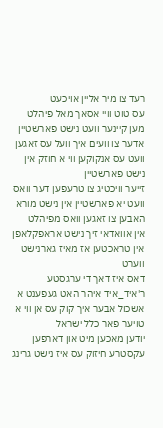רעד צו מיר אליין אויכעט
עס טוט וויי אסאך מאל פיהלט מען קיינער וועט נישט פארשטיין אדער צו וועים איך וועל עס זאגען וועט עס אנקוקען ווי א חוזק אין נישט פארשטיין
זייער וויכטיג צו טרעפען דער וואס וועט יא פארשטיין אין נישט מורא האבען צו זאגען וואס מפיהלט
אין אוואדאי זיך נישט אראפקלאפן אין טראכטען אז מאיז גארנישט ווערט
דאס איז דאך די ערגסטע
ר'איד_איד איהר האט געפענט א אשכול אבער איך קוק עס אן ווי א טויער פאר כלל ישראל
יודען מאכען מיט און דארפען עקסטרע חיזוק עס איז נישט גרינג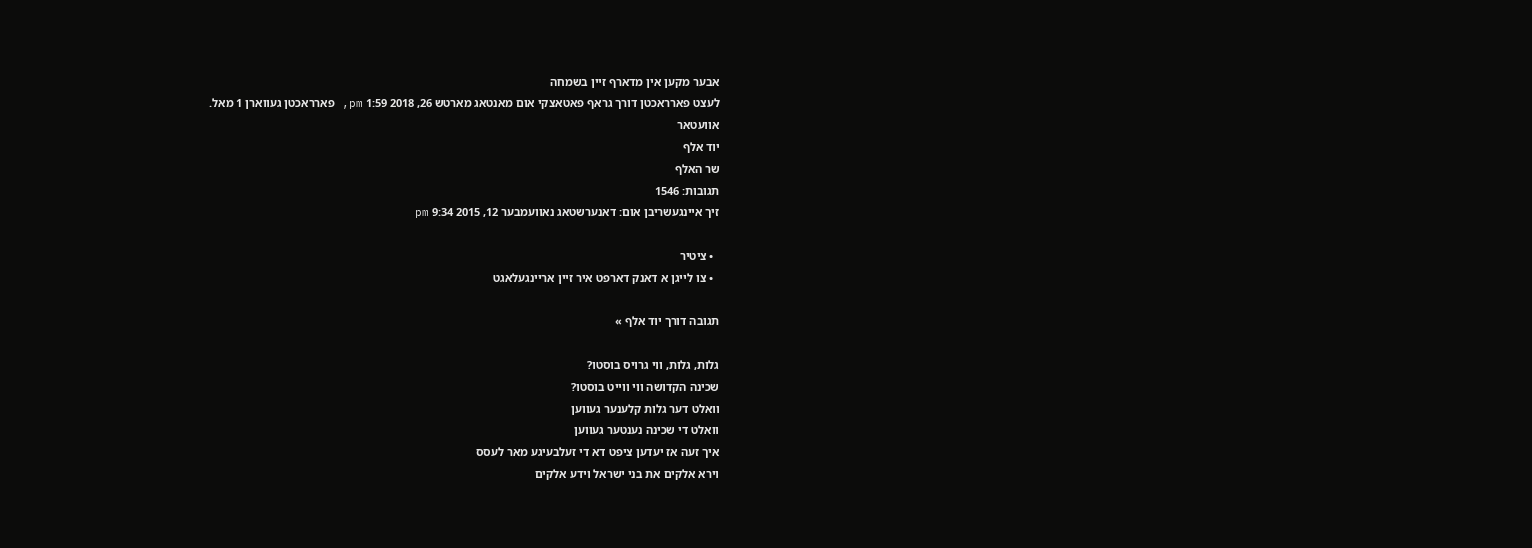אבער מקען אין מדארף זיין בשמחה
לעצט פארראכטן דורך גראף פאטאצקי אום מאנטאג מארטש 26, 2018 1:59 pm, פארראכטן געווארן 1 מאל.
אוועטאר
יוד אלף
שר האלף
תגובות: 1546
זיך איינגעשריבן אום: דאנערשטאג נאוועמבער 12, 2015 9:34 pm

  • ציטיר
  • צו לייגן א דאנק דארפט איר זיין אריינגעלאגט

תגובה דורך יוד אלף »

גלות, גלות, ווי גרויס בוסטו?
שכינה הקדושה ווי ווייט בוסטו?
וואלט דער גלות קלענער געווען
וואלט די שכינה נענטער געווען
איך זעה אז יעדען ציפט דא די זעלבעיגע מאר לעסס
וירא אלקים את בני ישראל וידע אלקים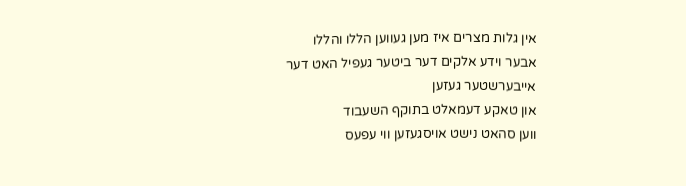אין גלות מצרים איז מען געווען הללו והללו
אבער וידע אלקים דער ביטער געפיל האט דער אייבערשטער געזען
און טאקע דעמאלט בתוקף השעבוד
ווען סהאט נישט אויסגעזען ווי עפעס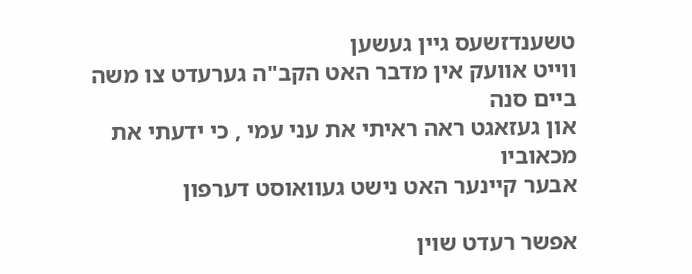טשענדזשעס גיין געשען
ווייט אוועק אין מדבר האט הקב"ה גערעדט צו משה ביים סנה
און געזאגט ראה ראיתי את עני עמי , כי ידעתי את מכאוביו
אבער קיינער האט נישט געוואוסט דערפון

אפשר רעדט שוין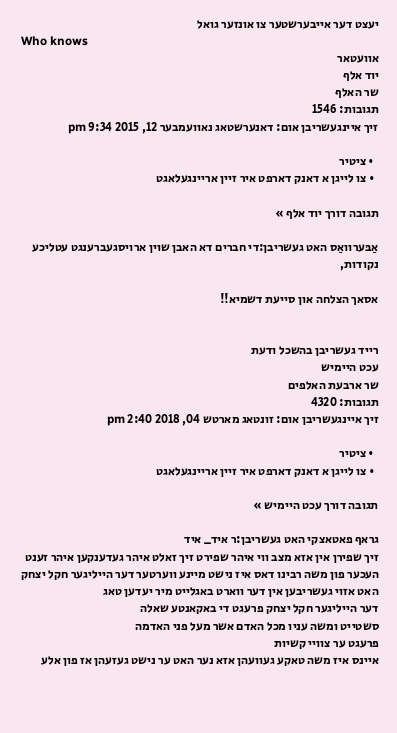יעצט דער אייבערשטער צו אונזער גואל
Who knows
אוועטאר
יוד אלף
שר האלף
תגובות: 1546
זיך איינגעשריבן אום: דאנערשטאג נאוועמבער 12, 2015 9:34 pm

  • ציטיר
  • צו לייגן א דאנק דארפט איר זיין אריינגעלאגט

תגובה דורך יוד אלף »

אַבּערוואַס האט געשריבן:די חברים דא האבן שוין ארויסגעברענגט עטליכע נקודות,

אסאך הצלחה און סייעת דשמיא!!


רייד געשריבן בהשכל ודעת
עכט היימיש
שר ארבעת האלפים
תגובות: 4320
זיך איינגעשריבן אום: זונטאג מארטש 04, 2018 2:40 pm

  • ציטיר
  • צו לייגן א דאנק דארפט איר זיין אריינגעלאגט

תגובה דורך עכט היימיש »

גראף פאטאצקי האט געשריבן:ר איד_ איד
זיך שפירן אין אזא מצב ווי איהר שפירט זיך זאלט איהר געדענקען איהר זענט העכער פון משה רבינו דאס איז נישט מיינע ווערטער דער הייליגער חקל יצחק האט אזוי געשריבען אין דער ווארט באגלייט מיר יעדען טאג
דער הייליגער חקל יצחק פרעגט די באקאנטע שאלה
סשטייט ומשה עניו מכל האדם אשר מעל פני האדמה
פרעגט ער צוויי קשיות
איינס איז משה טאקע געוועהן אזא נער האט ער נישט געזעהן אז פון אלע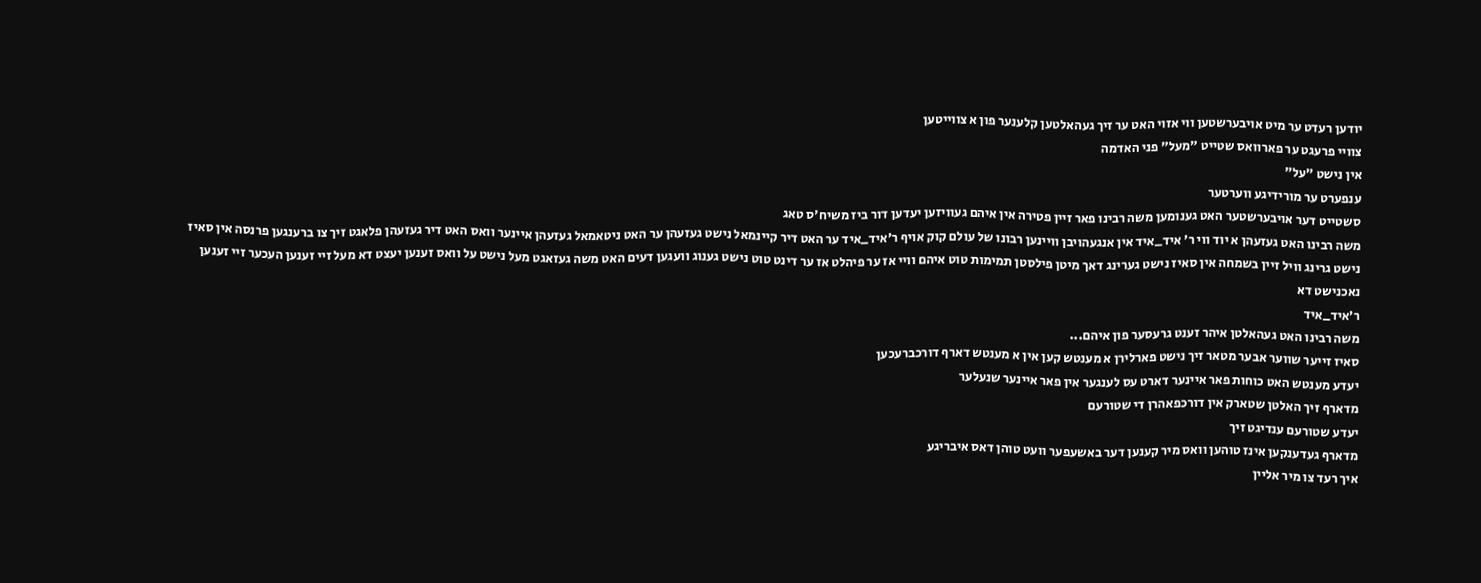יודען רעדט ער מיט אויבערשטען ווי אזוי האט ער זיך געהאלטען קלענער פון א צווייטען
צוויי פרעגט ער פארוואס שטייט "מעל" פני האדמה
אין נישט "על"
ענפערט ער מורידיגע ווערטער
סשטייט דער אויבערשטער האט גענומען משה רבינו פאר זיין פטירה אין איהם געוויזען יעדען דור ביז משיח'ס טאג
משה רבינו האט געזעהן א יוד ווי ר' איד_איד אין אנגעהויבן וויינען רבונו של עולם קוק אויף ר'איד_איד ער האט דיר קיינמאל נישט געזעהן ער האט ניטאמאל געזעהן איינער וואס האט דיר געזעהן פלאגט זיך צו ברענגען פרנסה אין סאיז נישט גרינג וויל זיין בשמחה אין סאיז נישט גערינג דאך מיטן פילסטן תמימות טוט איהם וויי אז ער פיהלט אז ער דינט טוט נישט גענוג וועגען דעים האט משה געזאגט מעל נישט על וואס זענען יעצט דא מעל זיי זענען העכער זיי זענען נאכנישט דא
ר'איד_איד
משה רבינו האט געהאלטן איהר זענט גרעסער פון איהם...
סאיז זייער שווער אבער מטאר זיך נישט פארלירן א מענטש קען אין א מענטש דארף דורכברעכען
יעדע מענטש האט כוחות פאר איינער דארט עס לענגער אין פאר איינער שנעלער
מדארף זיך האלטן שטארק אין דורכפאהרן די שטורעם
יעדע שטורעם ענדיגט זיך
מדארף געדענקען אינז טוהען וואס מיר קענען דער באשעפער וועט טוהן דאס איבריגע
איך רעד צו מיר אליין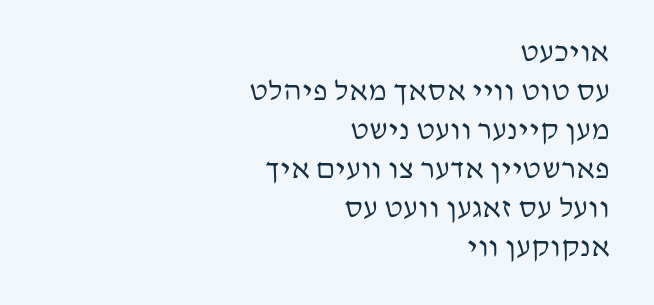אויכעט
עס טוט וויי אסאך מאל פיהלט מען קיינער וועט נישט פארשטיין אדער צו וועים איך וועל עס זאגען וועט עס אנקוקען ווי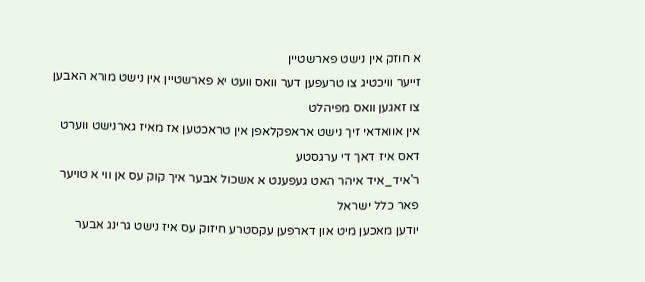א חוזק אין נישט פארשטיין
זייער וויכטיג צו טרעפען דער וואס וועט יא פארשטיין אין נישט מורא האבען צו זאגען וואס מפיהלט
אין אוואדאי זיך נישט אראפקלאפן אין טראכטען אז מאיז גארנישט ווערט
דאס איז דאך די ערגסטע
ר'איד_איד איהר האט געפענט א אשכול אבער איך קוק עס אן ווי א טויער פאר כלל ישראל
יודען מאכען מיט און דארפען עקסטרע חיזוק עס איז נישט גרינג אבער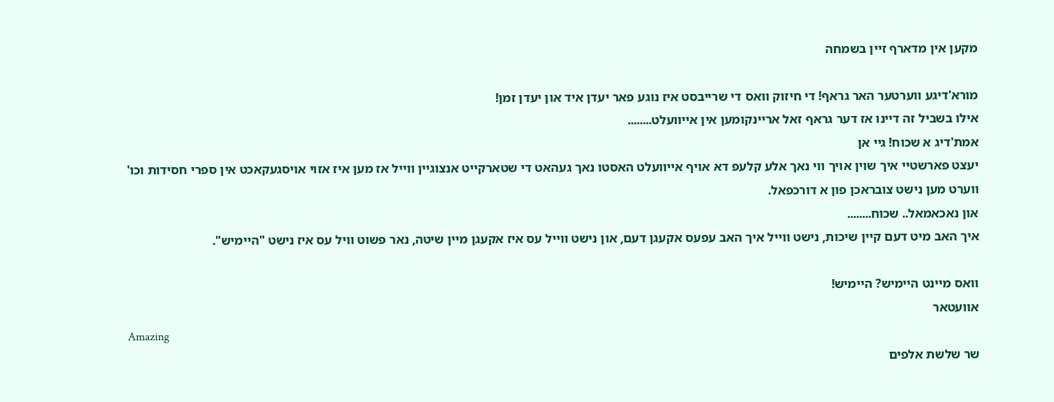מקען אין מדארף זיין בשמחה

מורא'דיגע ווערטער האר גראף! די חיזוק וואס די שרייבסט איז נוגע פאר יעדן איד און יעדן זמן!
אילו בשביל זה דיינו אז דער גראף זאל אריינקומען אין אייוועלט........
אמת'דיג א שכוח! גיי אן
יעצט פארשטיי איך שוין אויך ווי נאך אלע קלעפ דא אויף אייוועלט האסטו נאך געהאט די שטארקייט אנצוגיין ווייל אז מען איז אזוי אויסגעקאכט אין ספרי חסידות וכו' ווערט מען נישט צובראכן פון א דורכפאל.
און נאכאמאל.. שכוח........
איך האב מיט דעם קיין שיכות, נישט ווייל איך האב עפעס אקעגן דעם, און נישט ווייל עס איז אקעגן מיין שיטה, נאר פשוט וויל עס איז נישט "היימיש".

וואס מיינט היימיש? היימיש!
אוועטאר
Amazing
שר שלשת אלפים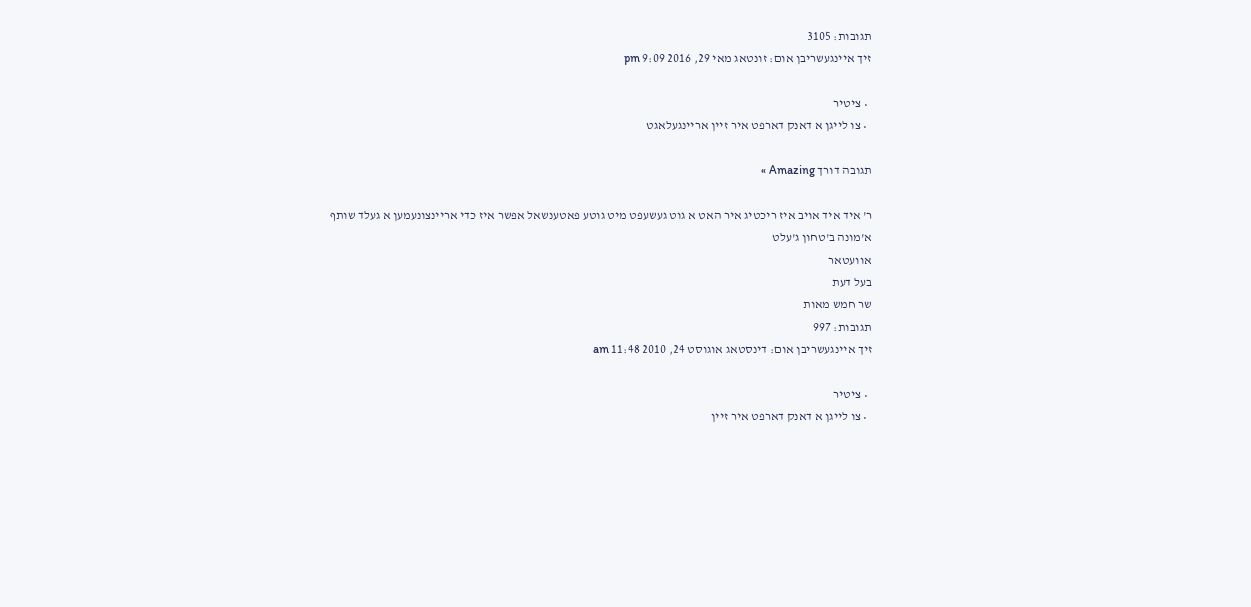תגובות: 3105
זיך איינגעשריבן אום: זונטאג מאי 29, 2016 9:09 pm

  • ציטיר
  • צו לייגן א דאנק דארפט איר זיין אריינגעלאגט

תגובה דורך Amazing »

ר' איד איד אויב איז ריכטיג איר האט א גוט געשעפט מיט גוטע פאטענשאל אפשר איז כדי אריינצונעמען א געלד שותף
א'מונה ב'טחון ג'עלט
אוועטאר
בעל דעת
שר חמש מאות
תגובות: 997
זיך איינגעשריבן אום: דינסטאג אוגוסט 24, 2010 11:48 am

  • ציטיר
  • צו לייגן א דאנק דארפט איר זיין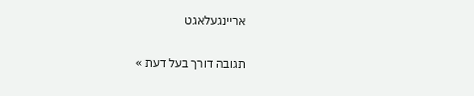אריינגעלאגט

תגובה דורך בעל דעת »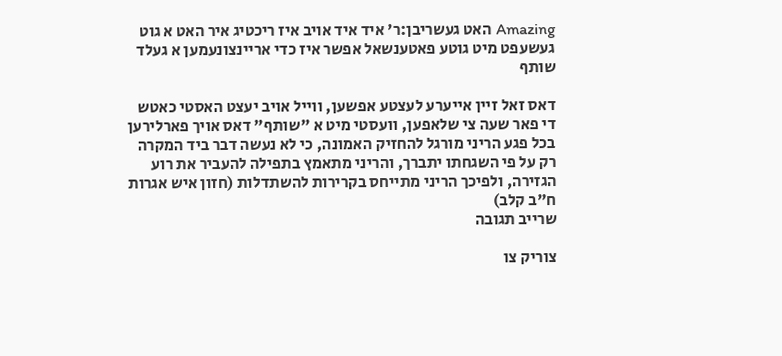Amazing האט געשריבן:ר' איד איד אויב איז ריכטיג איר האט א גוט געשעפט מיט גוטע פאטענשאל אפשר איז כדי אריינצונעמען א געלד שותף

דאס זאל זיין אייערע לעצטע אפשען, ווייל אויב יעצט האסטי כאטש די פאר שעה צי שלאפען, וועסטי מיט א "שותף" דאס אויך פארלירען
בכל פגע הריני מורגל להחזיק האמונה, כי לא נעשה דבר ביד המקרה רק על פי השגחתו יתברך, והריני מתאמץ בתפילה להעביר את רוע הגזירה, ולפיכך הריני מתייחס בקרירות להשתדלות (חזון איש אגרות ח"ב קלב)
שרייב תגובה

צוריק צו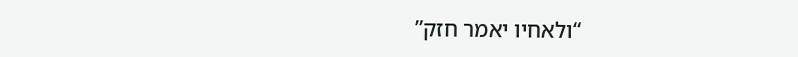“ולאחיו יאמר חזק”